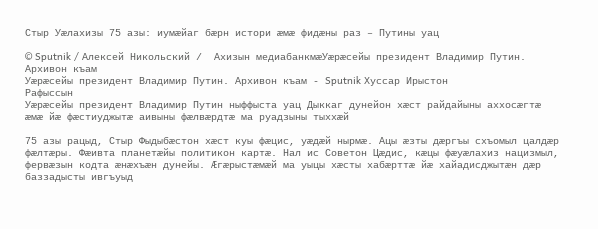Стыр Уӕлахизы 75 азы: иумӕйаг бӕрн истори ӕмӕ фидӕны раз – Путины уац

© Sputnik / Алексей Никольский /  Ахизын медиабанкмæУӕрӕсейы президент Владимир Путин. Архивон къам
Уӕрӕсейы президент Владимир Путин. Архивон къам - Sputnik Хуссар Ирыстон
Рафыссын
Уӕрӕсейы президент Владимир Путин ныффыста уац Дыккаг дунейон хӕст райдайыны аххосӕгтӕ ӕмӕ йӕ фӕстиуджытӕ аивыны фӕлвӕрдтӕ ма руадзыны тыххӕй

75 азы рацыд, Стыр Фыдыбӕстон хӕст куы фӕцис, уӕдӕй нырмӕ. Ацы ӕзты дӕргъы схъомыл цалдӕр фӕлтӕры. Фӕивта планетӕйы политикон картӕ. Нал ис Советон Цӕдис, кӕцы фӕуӕлахиз нацизмыл, фервӕзын кодта ӕнӕхъӕн дунейы. Ӕгӕрыстӕмӕй ма уыцы хӕсты хабӕрттӕ йӕ хайадисджытӕн дӕр баззадысты ивгъуыд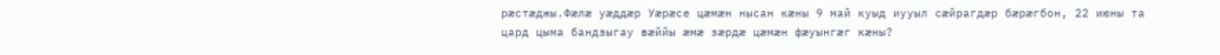рӕстӕджы.Фӕлӕ уӕддӕр Уӕрӕсе цӕмӕн нысан кӕны 9 май куыд иууыл сӕйрагдӕр бӕрӕгбон, 22 июны та цард цыма бандзыгау вӕййы ӕмӕ зӕрдӕ цӕмӕн фӕуынгӕг кӕны?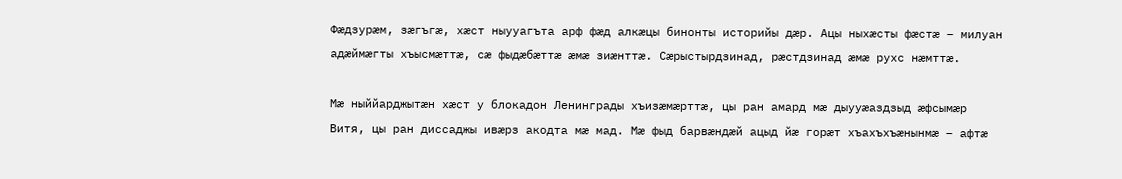Фӕдзурӕм, зӕгъгӕ, хӕст ныууагъта арф фӕд алкӕцы бинонты историйы дӕр. Ацы ныхӕсты фӕстӕ – милуан адӕймӕгты хъысмӕттӕ, сӕ фыдӕбӕттӕ ӕмӕ зиӕнттӕ. Сӕрыстырдзинад, рӕстдзинад ӕмӕ рухс нӕмттӕ.

Мӕ ныййарджытӕн хӕст у блокадон Ленинграды хъизӕмӕрттӕ, цы ран амард мӕ дыууӕаздзыд ӕфсымӕр Витя, цы ран диссаджы ивӕрз акодта мӕ мад. Мӕ фыд барвӕндӕй ацыд йӕ горӕт хъахъхъӕнынмӕ – афтӕ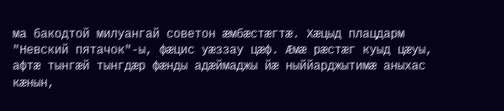ма бакодтой милуангай советон ӕмбӕстӕгтӕ. Хӕцыд плацдарм "Невский пятачок"-ы, фӕцис уӕззау цӕф. Ӕмӕ рӕстӕг куыд цӕуы, афтӕ тынгӕй тынгдӕр фӕнды адӕймаджы йӕ ныййарджытимӕ аныхас кӕнын,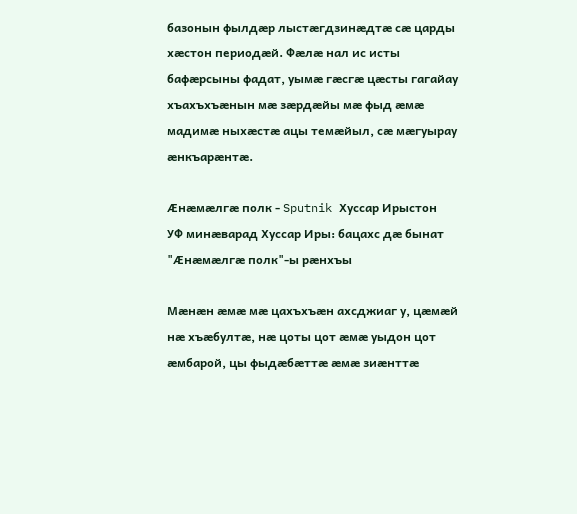базонын фылдӕр лыстӕгдзинӕдтӕ сӕ царды хӕстон периодӕй. Фӕлӕ нал ис исты бафӕрсыны фадат, уымӕ гӕсгӕ цӕсты гагайау хъахъхъӕнын мӕ зӕрдӕйы мӕ фыд ӕмӕ мадимӕ ныхӕстӕ ацы темӕйыл, сӕ мӕгуырау ӕнкъарӕнтӕ.

Ӕнӕмӕлгӕ полк - Sputnik Хуссар Ирыстон
УФ минӕварад Хуссар Иры: бацахс дӕ бынат "Ӕнӕмӕлгӕ полк"-ы рӕнхъы

Мӕнӕн ӕмӕ мӕ цахъхъӕн ахсджиаг у, цӕмӕй нӕ хъӕбултӕ, нӕ цоты цот ӕмӕ уыдон цот ӕмбарой, цы фыдӕбӕттӕ ӕмӕ зиӕнттӕ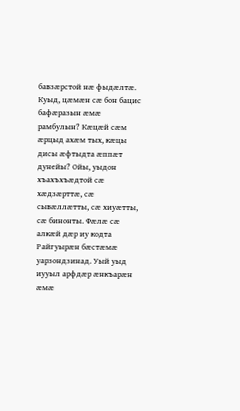бавзӕрстой нӕ фыдӕлтӕ. Куыд, цӕмӕн сӕ бон бацис бафӕразын ӕмӕ рамбулын? Кӕцӕй сӕм ӕрцыд ахӕм тых, кӕцы дисы ӕфтыдта ӕппӕт дунейы? Ойы, уыдон хъахъхъӕдтой сӕ хӕдзӕрттӕ, сӕ сывӕллӕтты, сӕ хиуӕтты, сӕ бинонты. Фӕлӕ сӕ алкӕй дӕр иу кодта Райгуырӕн бӕстӕмӕ уарзондзинад. Уый уыд иууыл арфдӕр ӕнкъарӕн ӕмӕ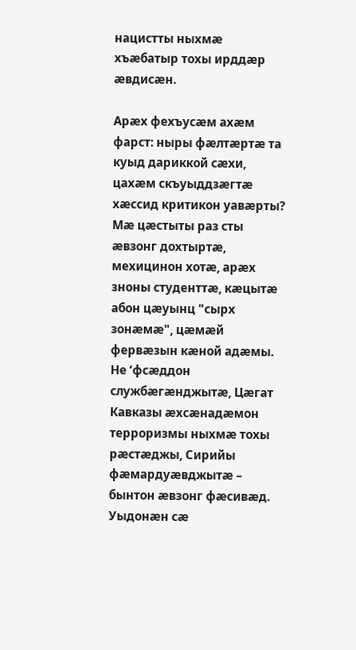нацистты ныхмӕ хъӕбатыр тохы ирддӕр ӕвдисӕн.

Арӕх фехъусӕм ахӕм фарст: ныры фӕлтӕртӕ та куыд дариккой сӕхи, цахӕм скъуыддзӕгтӕ хӕссид критикон уавӕрты? Мӕ цӕстыты раз сты ӕвзонг дохтыртӕ, мехицинон хотӕ, арӕх зноны студенттӕ, кӕцытӕ абон цӕуынц "сырх зонӕмӕ", цӕмӕй фервӕзын кӕной адӕмы. Не ‘фсӕддон службӕгӕнджытӕ, Цӕгат Кавказы ӕхсӕнадӕмон терроризмы ныхмӕ тохы рӕстӕджы, Сирийы фӕмардуӕвджытӕ – бынтон ӕвзонг фӕсивӕд. Уыдонӕн сӕ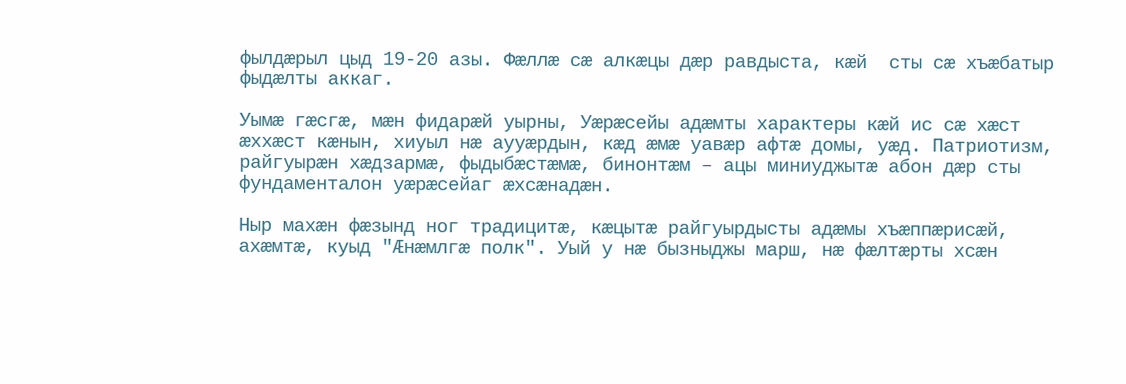фылдӕрыл цыд 19-20 азы. Фӕллӕ сӕ алкӕцы дӕр равдыста, кӕй  сты сӕ хъӕбатыр фыдӕлты аккаг.

Уымӕ гӕсгӕ, мӕн фидарӕй уырны, Уӕрӕсейы адӕмты характеры кӕй ис сӕ хӕст ӕххӕст кӕнын, хиуыл нӕ аууӕрдын, кӕд ӕмӕ уавӕр афтӕ домы, уӕд. Патриотизм, райгуырӕн хӕдзармӕ, фыдыбӕстӕмӕ, бинонтӕм – ацы миниуджытӕ абон дӕр сты фундаменталон уӕрӕсейаг ӕхсӕнадӕн.

Ныр махӕн фӕзынд ног традицитӕ, кӕцытӕ райгуырдысты адӕмы хъӕппӕрисӕй, ахӕмтӕ, куыд "Ӕнӕмлгӕ полк". Уый у нӕ бызныджы марш, нӕ фӕлтӕрты хсӕн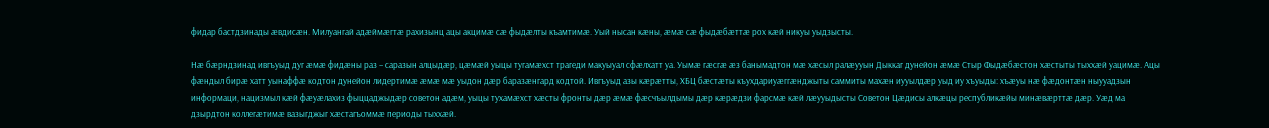фидар бастдзинады ӕвдисӕн. Милуангай адӕймӕгтӕ рахизынц ацы акцимӕ сӕ фыдӕлты къамтимӕ. Уый нысан кӕны, ӕмӕ сӕ фыдӕбӕттӕ рох кӕй никуы уыдзысты.

Нӕ бӕрндзинад ивгъуыд дуг ӕмӕ фидӕны раз – саразын алцыдӕр, цӕмӕй уыцы тугамӕхст трагеди макуыуал сфӕлхатт уа. Уымӕ гӕсгӕ ӕз банымадтон мӕ хӕсыл ралӕууын Дыккаг дунейон ӕмӕ Стыр Фыдӕбӕстон хӕстыты тыххӕй уацимӕ. Ацы фӕндыл бирӕ хатт уынаффӕ кодтон дунейон лидертимӕ ӕмӕ мӕ уыдон дӕр баразӕнгард кодтой. Ивгъуыд азы кӕрӕтты, ХБЦ бӕстӕты къухдариуӕггӕнджыты саммиты махӕн иууылдӕр уыд иу хъуыды: хъӕуы нӕ фӕдонтӕн ныууадзын информаци, нацизмыл кӕй фӕуӕлахиз фыццаджыдӕр советон адӕм, уыцы тухамӕхст хӕсты фронты дӕр ӕмӕ фӕсчъылдымы дӕр кӕрӕдзи фарсмӕ кӕй лӕууыдысты Советон Цӕдисы алкӕцы республикӕйы минӕвӕрттӕ дӕр. Уӕд ма дзырдтон коллегӕтимӕ вазыгджыг хӕстагъоммӕ периоды тыххӕй.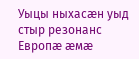Уыцы ныхасӕн уыд стыр резонанс Европӕ ӕмӕ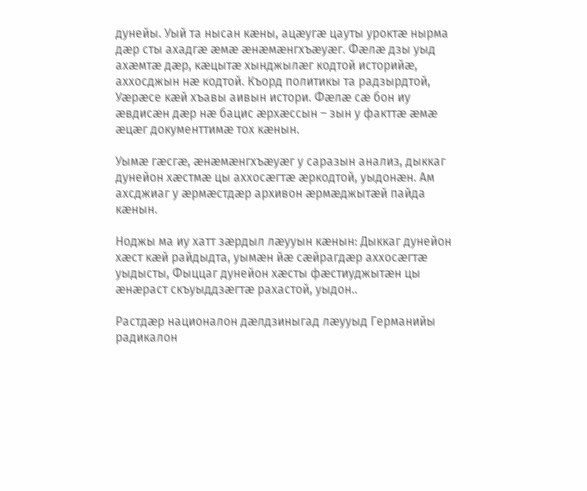дунейы. Уый та нысан кӕны, ацӕугӕ цауты уроктӕ нырма дӕр сты ахадгӕ ӕмӕ ӕнӕмӕнгхъӕуӕг. Фӕлӕ дзы уыд ахӕмтӕ дӕр, кӕцытӕ хынджылӕг кодтой историйӕ, аххосджын нӕ кодтой. Къорд политикы та радзырдтой, Уӕрӕсе кӕй хъавы аивын истори. Фӕлӕ сӕ бон иу ӕвдисӕн дӕр нӕ бацис ӕрхӕссын – зын у факттӕ ӕмӕ ӕцӕг документтимӕ тох кӕнын.

Уымӕ гӕсгӕ, ӕнӕмӕнгхъӕуӕг у саразын анализ, дыккаг дунейон хӕстмӕ цы аххосӕгтӕ ӕркодтой, уыдонӕн. Ам ахсджиаг у ӕрмӕстдӕр архивон ӕрмӕджытӕй пайда кӕнын.

Ноджы ма иу хатт зӕрдыл лӕууын кӕнын: Дыккаг дунейон хӕст кӕй райдыдта, уымӕн йӕ сӕйрагдӕр аххосӕгтӕ уыдысты, Фыццаг дунейон хӕсты фӕстиуджытӕн цы ӕнӕраст скъуыддзӕгтӕ рахастой, уыдон..

Растдӕр националон дӕлдзиныгад лӕууыд Германийы радикалон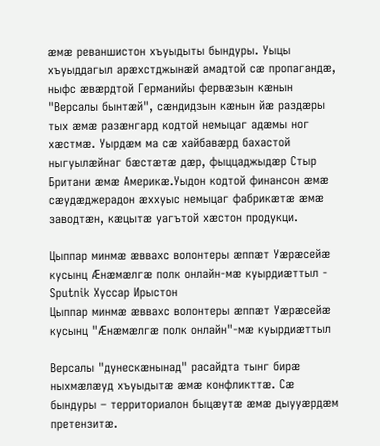ӕмӕ реваншистон хъуыдыты бындуры. Уыцы хъуыддагыл арӕхстджынӕй амадтой сӕ пропагандӕ, ныфс ӕвӕрдтой Германийы фервӕзын кӕнын "Версалы бынтӕй", сӕндидзын кӕнын йӕ раздӕры тых ӕмӕ разӕнгард кодтой немыцаг адӕмы ног хӕстмӕ. Уырдӕм ма сӕ хайбавӕрд бахастой ныгуылӕйнаг бӕстӕтӕ дӕр, фыццаджыдӕр Стыр Британи ӕмӕ Америкӕ.Уыдон кодтой финансон ӕмӕ сӕудӕджерадон ӕххуыс немыцаг фабрикӕтӕ ӕмӕ заводтӕн, кӕцытӕ уагътой хӕстон продукци.

Цыппар минмӕ ӕввахс волонтеры ӕппӕт Уӕрӕсейӕ кусынц Ӕнӕмӕлгӕ полк онлайн-мӕ куырдиӕттыл - Sputnik Хуссар Ирыстон
Цыппар минмӕ ӕввахс волонтеры ӕппӕт Уӕрӕсейӕ кусынц "Ӕнӕмӕлгӕ полк онлайн"-мӕ куырдиӕттыл

Версалы "дунескӕнынад" расайдта тынг бирӕ ныхмӕлӕуд хъуыдытӕ ӕмӕ конфликттӕ. Сӕ бындуры – территориалон быцӕутӕ ӕмӕ дыууӕрдӕм претензитӕ.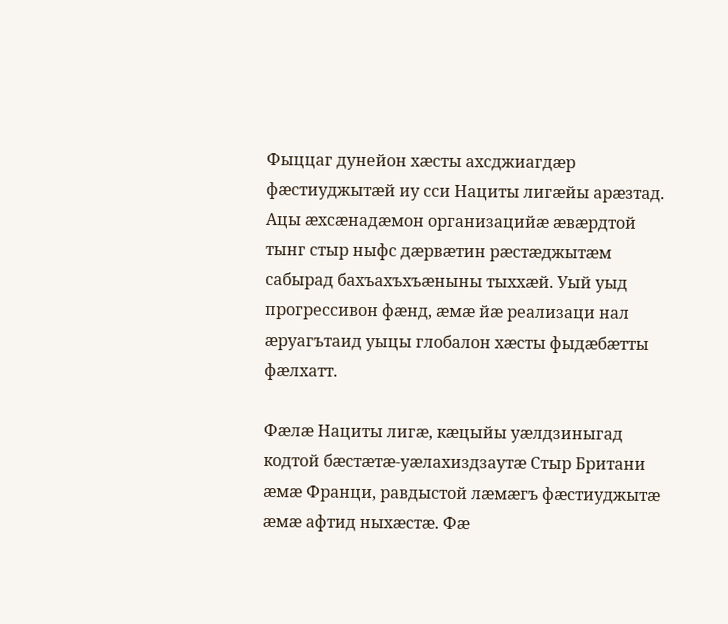Фыццаг дунейон хӕсты ахсджиагдӕр фӕстиуджытӕй иу сси Нациты лигӕйы арӕзтад. Ацы ӕхсӕнадӕмон организацийӕ ӕвӕрдтой тынг стыр ныфс дӕрвӕтин рӕстӕджытӕм сабырад бахъахъхъӕныны тыххӕй. Уый уыд прогрессивон фӕнд, ӕмӕ йӕ реализаци нал ӕруагътаид уыцы глобалон хӕсты фыдӕбӕтты фӕлхатт.

Фӕлӕ Нациты лигӕ, кӕцыйы уӕлдзиныгад кодтой бӕстӕтӕ-уӕлахиздзаутӕ Стыр Британи ӕмӕ Франци, равдыстой лӕмӕгъ фӕстиуджытӕ ӕмӕ афтид ныхӕстӕ. Фӕ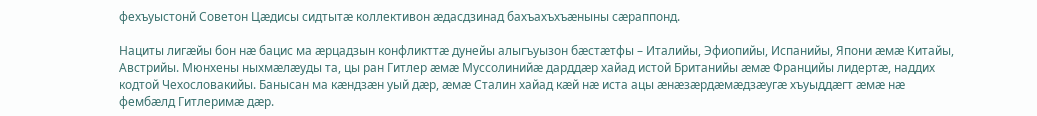фехъуыстонй Советон Цӕдисы сидтытӕ коллективон ӕдасдзинад бахъахъхъӕныны сӕраппонд.

Нациты лигӕйы бон нӕ бацис ма ӕрцадзын конфликттӕ дунейы алыгъуызон бӕстӕтфы – Италийы, Эфиопийы, Испанийы, Япони ӕмӕ Китайы, Австрийы. Мюнхены ныхмӕлӕуды та, цы ран Гитлер ӕмӕ Муссолинийӕ дарддӕр хайад истой Британийы ӕмӕ Францийы лидертӕ, наддих кодтой Чехословакийы. Банысан ма кӕндзӕн уый дӕр, ӕмӕ Сталин хайад кӕй нӕ иста ацы ӕнӕзӕрдӕмӕдзӕугӕ хъуыддӕгт ӕмӕ нӕ фембӕлд Гитлеримӕ дӕр.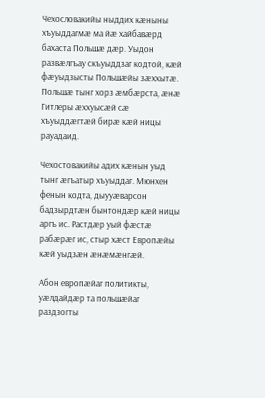Чехословакийы ныддих кӕныны хъуыддагмӕ ма йӕ хайбавӕрд бахаста Польшӕ дӕр. Уыдон развӕлгъау скъуыддзаг кодтой, кӕй фӕуыдзысты Польшӕйы зӕххытӕ. Польшӕ тынг хорз ӕмбӕрста, ӕнӕ Гитлеры ӕххуысӕй сӕ хъуыддӕгтӕй бирӕ кӕй ницы рауадаид.

Чехостовакийы адих кӕнын уыд тынг ӕгъатыр хъуыддаг. Мюнхен фенын кодта, дыууӕварсон бадзырдтӕн бынтондӕр кӕй ницы аргъ ис. Растдӕр уый фӕстӕ рабӕрӕг ис, стыр хӕст Европӕйы кӕй уыдзӕн ӕнӕмӕнгӕй.

Абон европӕйаг политикты, уӕлдайдӕр та польшӕйаг раздзогты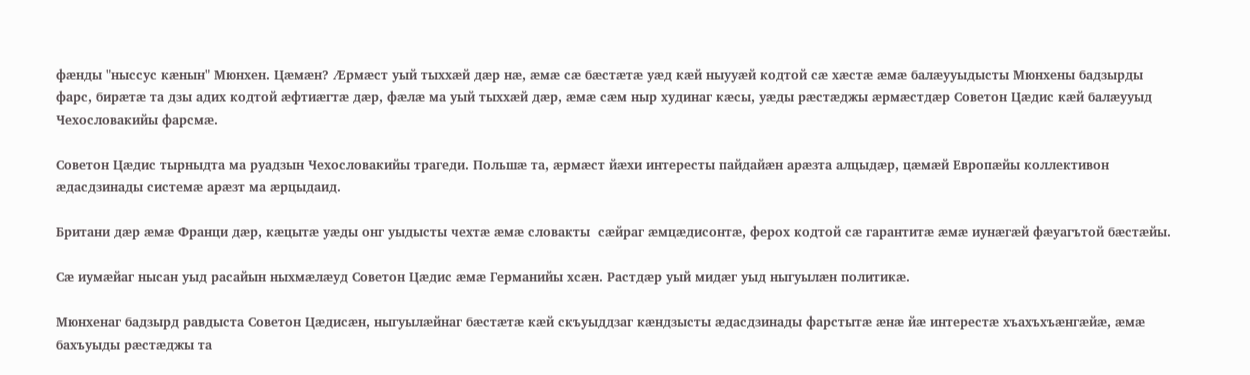фӕнды "ныссус кӕнын" Мюнхен. Цӕмӕн? Ӕрмӕст уый тыххӕй дӕр нӕ, ӕмӕ сӕ бӕстӕтӕ уӕд кӕй ныууӕй кодтой сӕ хӕстӕ ӕмӕ балӕууыдысты Мюнхены бадзырды фарс, бирӕтӕ та дзы адих кодтой ӕфтиӕгтӕ дӕр, фӕлӕ ма уый тыххӕй дӕр, ӕмӕ сӕм ныр худинаг кӕсы, уӕды рӕстӕджы ӕрмӕстдӕр Советон Цӕдис кӕй балӕууыд Чехословакийы фарсмӕ.

Советон Цӕдис тырныдта ма руадзын Чехословакийы трагеди. Польшӕ та, ӕрмӕст йӕхи интересты пайдайӕн арӕзта алцыдӕр, цӕмӕй Европӕйы коллективон ӕдасдзинады системӕ арӕзт ма ӕрцыдаид.

Британи дӕр ӕмӕ Франци дӕр, кӕцытӕ уӕды онг уыдысты чехтӕ ӕмӕ словакты  сӕйраг ӕмцӕдисонтӕ, ферох кодтой сӕ гарантитӕ ӕмӕ иунӕгӕй фӕуагътой бӕстӕйы.

Сӕ иумӕйаг нысан уыд расайын ныхмӕлӕуд Советон Цӕдис ӕмӕ Германийы хсӕн. Растдӕр уый мидӕг уыд ныгуылӕн политикӕ.

Мюнхенаг бадзырд равдыста Советон Цӕдисӕн, ныгуылӕйнаг бӕстӕтӕ кӕй скъуыддзаг кӕндзысты ӕдасдзинады фарстытӕ ӕнӕ йӕ интерестӕ хъахъхъӕнгӕйӕ, ӕмӕ бахъуыды рӕстӕджы та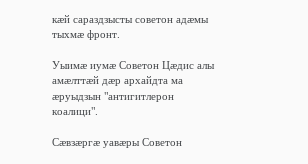кӕй сараздзысты советон адӕмы тыхмӕ фронт.

Уыимӕ иумӕ Советон Цӕдис алы амӕлттӕй дӕр архайдта ма ӕруыдзын "антигитлерон коалици".

Сӕвзӕргӕ уавӕры Советон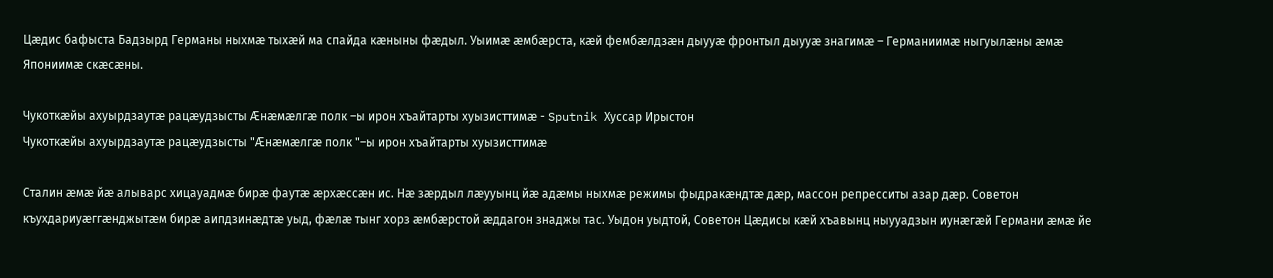Цӕдис бафыста Бадзырд Германы ныхмӕ тыхӕй ма спайда кӕныны фӕдыл. Уыимӕ ӕмбӕрста, кӕй фембӕлдзӕн дыууӕ фронтыл дыууӕ знагимӕ – Германиимӕ ныгуылӕны ӕмӕ Япониимӕ скӕсӕны.

Чукоткӕйы ахуырдзаутӕ рацӕудзысты Ӕнӕмӕлгӕ полк –ы ирон хъайтарты хуызисттимӕ - Sputnik Хуссар Ирыстон
Чукоткӕйы ахуырдзаутӕ рацӕудзысты "Ӕнӕмӕлгӕ полк "–ы ирон хъайтарты хуызисттимӕ

Сталин ӕмӕ йӕ алыварс хицауадмӕ бирӕ фаутӕ ӕрхӕссӕн ис. Нӕ зӕрдыл лӕууынц йӕ адӕмы ныхмӕ режимы фыдракӕндтӕ дӕр, массон репресситы азар дӕр. Советон къухдариуӕггӕнджытӕм бирӕ аипдзинӕдтӕ уыд, фӕлӕ тынг хорз ӕмбӕрстой ӕддагон знаджы тас. Уыдон уыдтой, Советон Цӕдисы кӕй хъавынц ныууадзын иунӕгӕй Германи ӕмӕ йе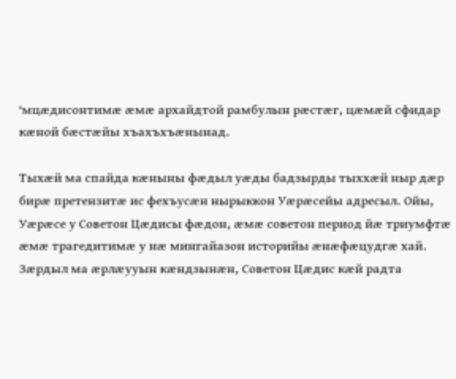‘мцӕдисонтимӕ ӕмӕ архайдтой рамбулын рӕстӕг, цӕмӕй сфидар кӕной бӕстӕйы хъахъхъӕнынад.

Тыхӕй ма спайда кӕныны фӕдыл уӕды бадзырды тыххӕй ныр дӕр бирӕ претензитӕ ис фехъусӕн нырыккон Уӕрӕсейы адресыл. Ойы, Уӕрӕсе у Советон Цӕдисы фӕдон, ӕмӕ советон период йӕ триумфтӕ ӕмӕ трагедитимӕ у нӕ мингайазон историйы ӕнӕфӕцудгӕ хай. Зӕрдыл ма ӕрлӕууын кӕндзынӕн, Советон Цӕдис кӕй радта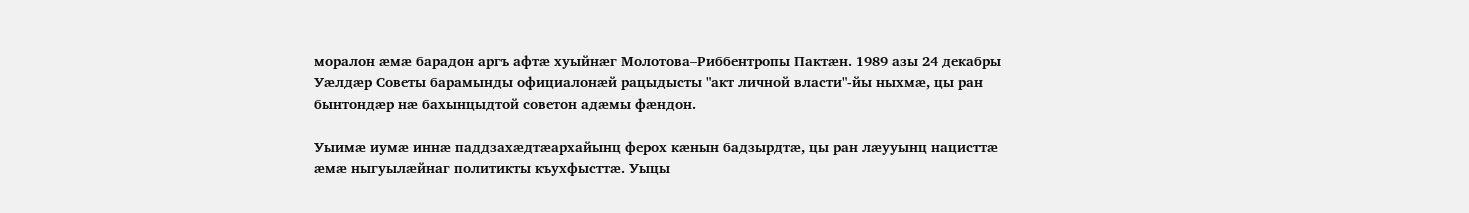моралон ӕмӕ барадон аргъ афтӕ хуыйнӕг Молотова–Риббентропы Пактӕн. 1989 азы 24 декабры Уӕлдӕр Советы барамынды официалонӕй рацыдысты "акт личной власти"-йы ныхмӕ, цы ран бынтондӕр нӕ бахынцыдтой советон адӕмы фӕндон.

Уыимӕ иумӕ иннӕ паддзахӕдтӕархайынц ферох кӕнын бадзырдтӕ, цы ран лӕууынц нацисттӕ ӕмӕ ныгуылӕйнаг политикты къухфысттӕ. Уыцы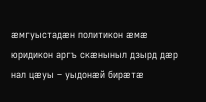ӕмгуыстадӕн политикон ӕмӕ юридикон аргъ скӕныныл дзырд дӕр нал цӕуы – уыдонӕй бирӕтӕ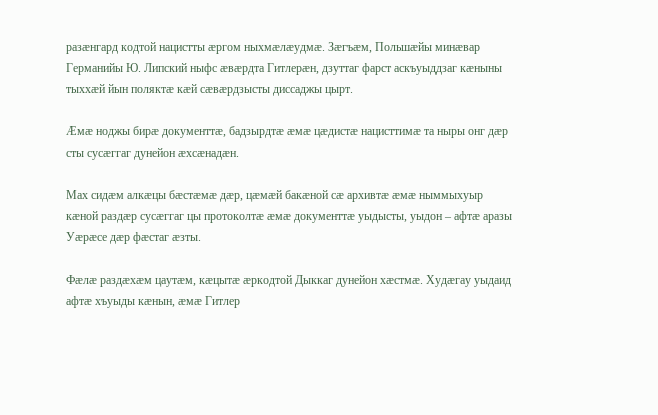разӕнгард кодтой нацистты ӕргом ныхмӕлӕудмӕ. Зӕгъӕм, Польшӕйы минӕвар Германийы Ю. Липский ныфс ӕвӕрдта Гитлерӕн, дзуттаг фарст аскъуыддзаг кӕныны тыххӕй йын поляктӕ кӕй сӕвӕрдзысты диссаджы цырт.

Ӕмӕ ноджы бирӕ документтӕ, бадзырдтӕ ӕмӕ цӕдистӕ нацисттимӕ та ныры онг дӕр сты сусӕггаг дунейон ӕхсӕнадӕн.

Мах сидӕм алкӕцы бӕстӕмӕ дӕр, цӕмӕй бакӕной сӕ архивтӕ ӕмӕ ныммыхуыр кӕной раздӕр сусӕггаг цы протоколтӕ ӕмӕ документтӕ уыдысты, уыдон – афтӕ аразы Уӕрӕсе дӕр фӕстаг ӕзты.

Фӕлӕ раздӕхӕм цаутӕм, кӕцытӕ ӕркодтой Дыккаг дунейон хӕстмӕ. Худӕгау уыдаид афтӕ хъуыды кӕнын, ӕмӕ Гитлер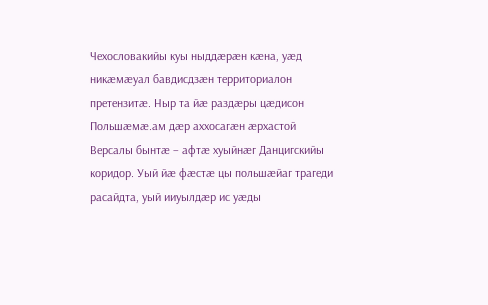Чехословакийы куы ныддӕрӕн кӕна, уӕд никӕмӕуал бавдисдзӕн территориалон претензитӕ. Ныр та йӕ раздӕры цӕдисон Польшӕмӕ.ам дӕр аххосагӕн ӕрхастой Версалы бынтӕ – афтӕ хуыйнӕг Данцигскийы коридор. Уый йӕ фӕстӕ цы польшӕйаг трагеди расайдта, уый ииуылдӕр ис уӕды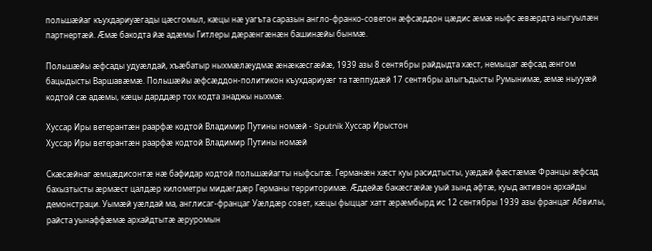польшӕйаг къухдариуӕгады цӕсгомыл, кӕцы нӕ уагъта саразын англо‑франко‑советон ӕфсӕддон цӕдис ӕмӕ ныфс ӕвӕрдта ныгуылӕн партнертӕй. Ӕмӕ бакодта йӕ адӕмы Гитлеры дӕрӕнгӕнӕн башинӕйы бынмӕ.

Польшӕйы ӕфсады удуӕлдай, хъӕбатыр ныхмӕлӕудмӕ ӕнӕкӕсгӕйӕ, 1939 азы 8 сентябры райдыдта хӕст, немыцаг ӕфсад ӕнгом бацыдысты Варшавӕмӕ. Польшӕйы ӕфсӕддон-политикон къухдариуӕг та тӕппудӕй 17 сентябры алыгъдысты Румынимӕ, ӕмӕ ныууӕй кодтой сӕ адӕмы, кӕцы дарддӕр тох кодта знаджы ныхмӕ.

Хуссар Иры ветерантӕн раарфӕ кодтой Владимир Путины номӕй - Sputnik Хуссар Ирыстон
Хуссар Иры ветерантӕн раарфӕ кодтой Владимир Путины номӕй

Скӕсӕйнаг ӕмцӕдисонтӕ нӕ бафидар кодтой польшӕйагты ныфсытӕ. Германӕн хӕст куы расидтысты, уӕдӕй фӕстӕмӕ Францы ӕфсад бахызтысты ӕрмӕст цалдӕр километры мидӕгдӕр Германы территоримӕ. Ӕддейӕ бакӕсгӕйӕ уый зынд афтӕ, куыд активон архайды демонстраци. Уымӕй уӕлдай ма, англисаг-францаг Уӕлдӕр совет, кӕцы фыццаг хатт ӕрӕмбырд ис 12 сентябры 1939 азы францаг Абвилы, райста уынаффӕмӕ архайдтытӕ ӕруромын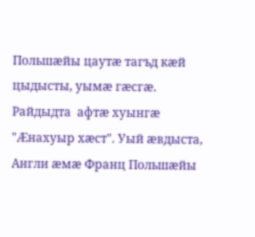Польшӕйы цаутӕ тагъд кӕй цыдысты, уымӕ гӕсгӕ. Райдыдта  афтӕ хуынгӕ "Ӕнахуыр хӕст". Уый ӕвдыста, Англи ӕмӕ Франц Польшӕйы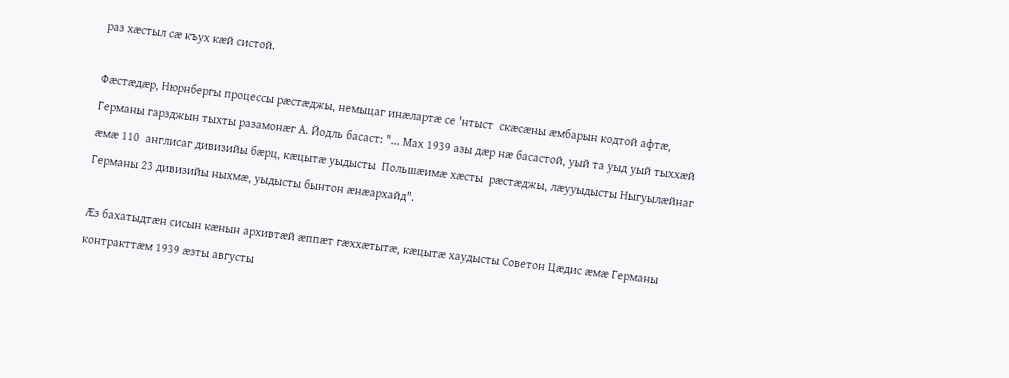раз хӕстыл сӕ къух кӕй систой.

Фӕстӕдӕр, Нюрнбергы процессы рӕстӕджы, немыцаг инӕлартӕ се 'нтыст  скӕсӕны ӕмбарын кодтой афтӕ, Германы гарзджын тыхты разамонӕг А. Йодль басаст: "... Мах 1939 азы дӕр нӕ басастой, уый та уыд уый тыххӕй ӕмӕ 110  англисаг дивизийы бӕрц, кӕцытӕ уыдысты  Польшӕимӕ хӕсты  рӕстӕджы, лӕууыдысты Ныгуылӕйнаг Германы 23 дивизийы ныхмӕ, уыдысты бынтон ӕнӕархайд".

Ӕз бахатыдтӕн сисын кӕнын архивтӕй ӕппӕт гӕххӕтытӕ, кӕцытӕ хаудысты Советон Цӕдис ӕмӕ Германы контракттӕм 1939 ӕзты августы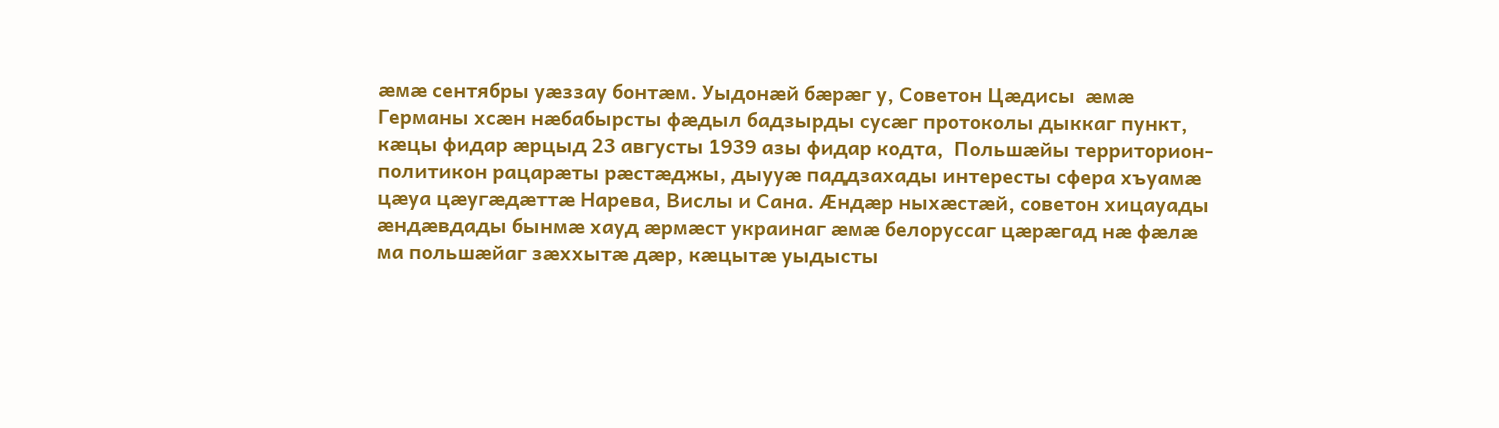ӕмӕ сентябры уӕззау бонтӕм. Уыдонӕй бӕрӕг у, Советон Цӕдисы  ӕмӕ Германы хсӕн нӕбабырсты фӕдыл бадзырды сусӕг протоколы дыккаг пункт, кӕцы фидар ӕрцыд 23 августы 1939 азы фидар кодта,  Польшӕйы территорион-политикон рацарӕты рӕстӕджы, дыууӕ паддзахады интересты сфера хъуамӕ цӕуа цӕугӕдӕттӕ Нарева, Вислы и Сана. Ӕндӕр ныхӕстӕй, советон хицауады ӕндӕвдады бынмӕ хауд ӕрмӕст украинаг ӕмӕ белоруссаг цӕрӕгад нӕ фӕлӕ ма польшӕйаг зӕххытӕ дӕр, кӕцытӕ уыдысты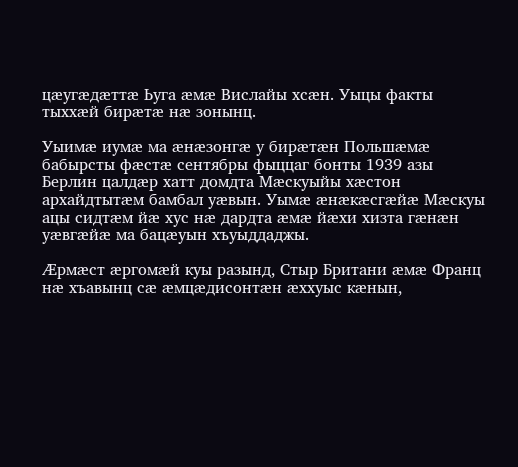цӕугӕдӕттӕ Ьуга ӕмӕ Вислайы хсӕн. Уыцы факты тыххӕй бирӕтӕ нӕ зонынц.

Уыимӕ иумӕ ма ӕнӕзонгӕ у бирӕтӕн Польшӕмӕ бабырсты фӕстӕ сентябры фыццаг бонты 1939 азы Берлин цалдӕр хатт домдта Мӕскуыйы хӕстон архайдтытӕм бамбал уӕвын. Уымӕ ӕнӕкӕсгӕйӕ Мӕскуы ацы сидтӕм йӕ хус нӕ дардта ӕмӕ йӕхи хизта гӕнӕн уӕвгӕйӕ ма бацӕуын хъуыддаджы.

Ӕрмӕст ӕргомӕй куы разынд, Стыр Британи ӕмӕ Франц нӕ хъавынц сӕ ӕмцӕдисонтӕн ӕххуыс кӕнын,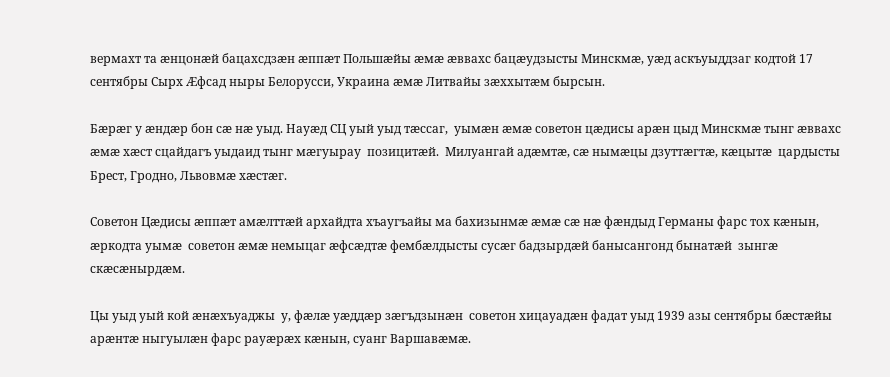вермахт та ӕнцонӕй бацахсдзӕн ӕппӕт Польшӕйы ӕмӕ ӕввахс бацӕудзысты Минскмӕ, уӕд аскъуыддзаг кодтой 17 сентябры Сырх Ӕфсад ныры Белорусси, Украина ӕмӕ Литвайы зӕххытӕм бырсын.

Бӕрӕг у ӕндӕр бон сӕ нӕ уыд. Науӕд СЦ уый уыд тӕссаг,  уымӕн ӕмӕ советон цӕдисы арӕн цыд Минскмӕ тынг ӕввахс ӕмӕ хӕст сцайдагъ уыдаид тынг мӕгуырау  позицитӕй.  Милуангай адӕмтӕ, сӕ нымӕцы дзуттӕгтӕ, кӕцытӕ  цардысты  Брест, Гродно, Львовмӕ хӕстӕг.

Советон Цӕдисы ӕппӕт амӕлттӕй архайдта хъаугъайы ма бахизынмӕ ӕмӕ сӕ нӕ фӕндыд Германы фарс тох кӕнын,  ӕркодта уымӕ  советон ӕмӕ немыцаг ӕфсӕдтӕ фембӕлдысты сусӕг бадзырдӕй банысангонд бынатӕй  зынгӕ скӕсӕнырдӕм.

Цы уыд уый кой ӕнӕхъуаджы  у, фӕлӕ уӕддӕр зӕгъдзынӕн  советон хицауадӕн фадат уыд 1939 азы сентябры бӕстӕйы арӕнтӕ ныгуылӕн фарс рауӕрӕх кӕнын, суанг Варшавӕмӕ.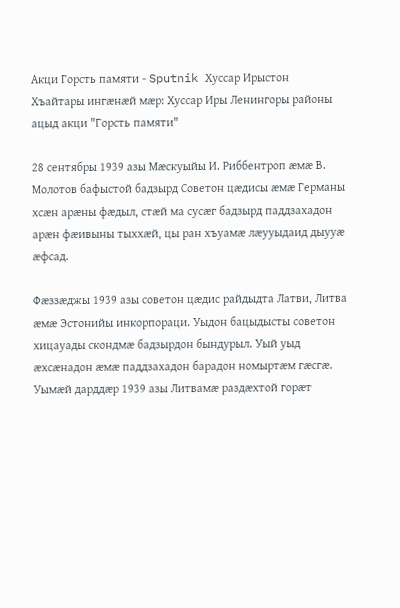Акци Горсть памяти - Sputnik Хуссар Ирыстон
Хъайтары ингӕнӕй мӕр: Хуссар Иры Ленингоры районы ацыд акци "Горсть памяти"

28 сентябры 1939 азы Мӕскуыйы И. Риббентроп ӕмӕ В. Молотов бафыстой бадзырд Советон цӕдисы ӕмӕ Германы хсӕн арӕны фӕдыл, стӕй ма сусӕг бадзырд паддзахадон арӕн фӕивыны тыххӕй, цы ран хъуамӕ лӕууыдаид дыууӕ ӕфсад.

Фӕззӕджы 1939 азы советон цӕдис райдыдта Латви, Литва ӕмӕ Эстонийы инкорпораци. Уыдон бацыдысты советон хицауады скондмӕ бадзырдон бындурыл. Уый уыд ӕхсӕнадон ӕмӕ паддзахадон барадон номыртӕм гӕсгӕ. Уымӕй дарддӕр 1939 азы Литвамӕ раздӕхтой горӕт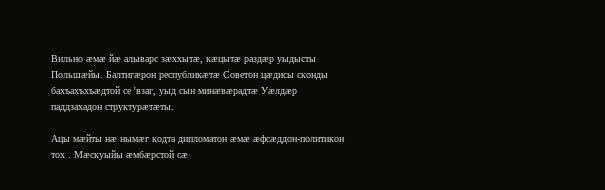Вильно ӕмӕ йӕ алыварс зӕххытӕ, кӕцытӕ раздӕр уыдысты Польшӕйы. Балтигӕрон республикӕтӕ Советон цӕдисы сконды бахъахъхъӕдтой се 'взаг, уыд сын минӕвӕрадтӕ Уӕлдӕр паддзахадон структурӕтӕты.

Ацы мӕйты нӕ нымӕг кодта дипломатон ӕмӕ ӕфсӕддон-политикон тох . Мӕскуыйы ӕмбӕрстой сӕ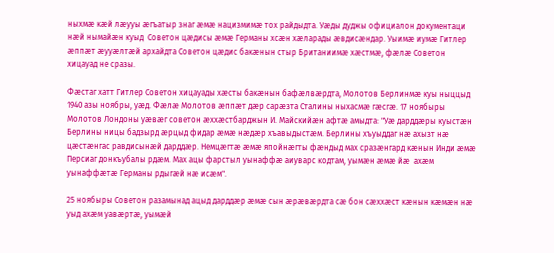ныхмӕ кӕй лӕууы ӕгъатыр знаг ӕмӕ нацизмимӕ тох райдыдта. Уӕды дуджы официалон документаци нӕй нымайӕн куыд  Советон цӕдисы ӕмӕ Германы хсӕн хӕларады ӕвдисӕндар. Уыимӕ иумӕ Гитлер ӕппӕт ӕууӕлтӕй архайдта Советон цӕдис бакӕнын стыр Британиимӕ хӕстмӕ, фӕлӕ Советон хицауад не сразы.

Фӕстаг хатт Гитлер Советон хицауады хӕсты бакӕнын бафӕлвӕрдта, Молотов Берлинмӕ куы ныццыд 1940 азы ноябры, уӕд. Фӕлӕ Молотов ӕппӕт дӕр сарӕзта Сталины ныхасмӕ гӕсгӕ. 17 ноябыры Молотов Лондоны уӕвӕг советон ӕххӕстбарджын И. Майскийӕн афтӕ амыдта: "Уӕ дарддӕры куыстӕн Берлины ницы бадзырд ӕрцыд фидар ӕмӕ нӕдӕр хъавыдыстӕм. Берлины хъуыддаг нӕ ахызт нӕ цӕстӕнгас равдисынӕй дарддӕр. Немцӕгтӕ ӕмӕ япойнӕгты фӕндыд мах сразӕнгард кӕнын Инди ӕмӕ Персиаг донкъубалы рдӕм. Мах ацы фарстыл уынаффӕ аиуварс кодтам, уымӕн ӕмӕ йӕ  ахӕм уынаффӕтӕ Германы рдыгӕй нӕ исӕм".

25 ноябыры Советон разамынад ацыд дарддӕр ӕмӕ сын ӕрӕвӕрдта сӕ бон сӕххӕст кӕнын кӕмӕн нӕ уыд ахӕм уавӕртӕ, уымӕй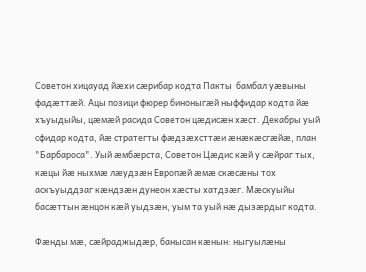Советон хицауад йӕхи сӕрибар кодта Пакты  бамбал уӕвыны фадӕттӕй. Ацы позици фюрер биноныгӕй ныффидар кодта йӕ хъуыдыйы, цӕмӕй расида Советон цӕдисӕн хӕст. Декабры уый сфидар кодта, йӕ стратегты фӕдзӕхсттӕи ӕнӕкӕсгӕйӕ, план "Барбароса". Уый ӕмбӕрста, Советон Цӕдис кӕй у сӕйраг тых, кӕцы йӕ ныхмӕ лӕудзӕн Европӕй ӕмӕ скӕсӕны тох аскъуыддзаг кӕндзӕн дунеон хӕсты хатдзӕг. Мӕскуыйы басӕттын ӕнцон кӕй уыдзӕн, уым та уый нӕ дызӕрдыг кодта.

Фӕнды мӕ, сӕйраджыдӕр, банысан кӕнын: ныгуылӕны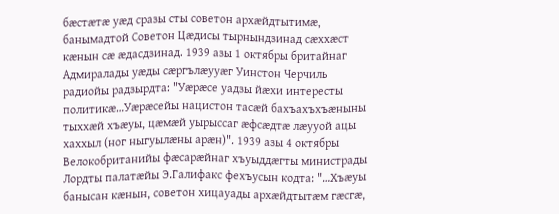бӕстӕтӕ уӕд сразы сты советон архӕйдтытимӕ, банымадтой Советон Цӕдисы тырнындзинад сӕххӕст кӕнын сӕ ӕдасдзинад. 1939 азы 1 октябры бритайнаг Адмиралады уӕды сӕргълӕууӕг Уинстон Черчиль радиойы радзырдта: "Уӕрӕсе уадзы йӕхи интересты политикӕ…Уӕрӕсейы нацистон тасӕй бахъахъхъӕныны тыххӕй хъӕуы, цӕмӕй уырыссаг ӕфсӕдтӕ лӕууой ацы хаххыл (ног ныгуылӕны арӕн)". 1939 азы 4 октябры Велокобританийы фӕсарӕйнаг хъуыддӕгты министрады Лордты палатӕйы Э.Галифакс фехъусын кодта: "…Хъӕуы банысан кӕнын, советон хицауады архӕйдтытӕм гӕсгӕ,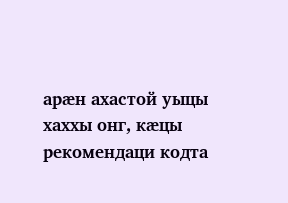арӕн ахастой уыцы хаххы онг, кӕцы рекомендаци кодта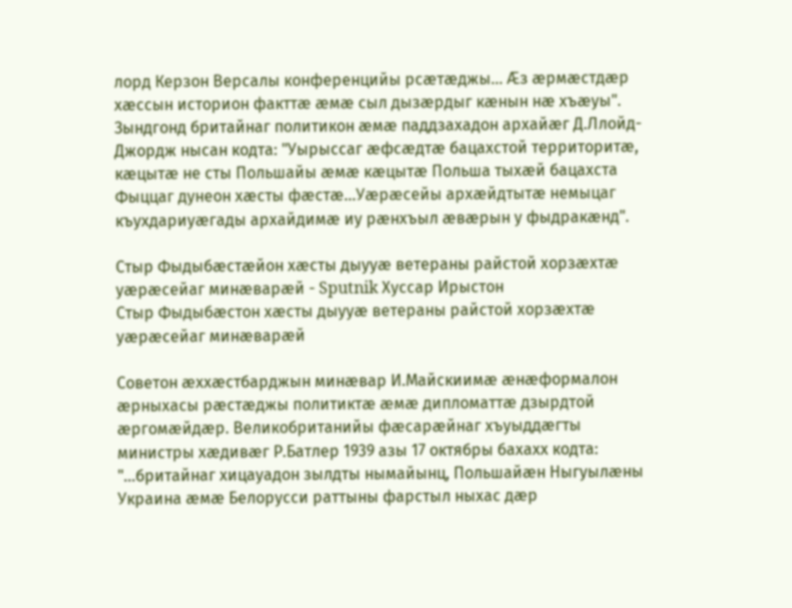лорд Керзон Версалы конференцийы рсӕтӕджы… Ӕз ӕрмӕстдӕр хӕссын историон факттӕ ӕмӕ сыл дызӕрдыг кӕнын нӕ хъӕуы". Зындгонд бритайнаг политикон ӕмӕ паддзахадон архайӕг Д.Ллойд-Джордж нысан кодта: "Уырыссаг ӕфсӕдтӕ бацахстой территоритӕ, кӕцытӕ не сты Польшайы ӕмӕ кӕцытӕ Польша тыхӕй бацахста Фыццаг дунеон хӕсты фӕстӕ…Уӕрӕсейы архӕйдтытӕ немыцаг къухдариуӕгады архайдимӕ иу рӕнхъыл ӕвӕрын у фыдракӕнд".

Стыр Фыдыбӕстӕйон хӕсты дыууӕ ветераны райстой хорзӕхтӕ уӕрӕсейаг минӕварӕй - Sputnik Хуссар Ирыстон
Стыр Фыдыбӕстон хӕсты дыууӕ ветераны райстой хорзӕхтӕ уӕрӕсейаг минӕварӕй

Советон ӕххӕстбарджын минӕвар И.Майскиимӕ ӕнӕформалон ӕрныхасы рӕстӕджы политиктӕ ӕмӕ дипломаттӕ дзырдтой ӕргомӕйдӕр. Великобританийы фӕсарӕйнаг хъуыддӕгты министры хӕдивӕг Р.Батлер 1939 азы 17 октябры бахахх кодта: "…бритайнаг хицауадон зылдты нымайынц, Польшайӕн Ныгуылӕны Украина ӕмӕ Белорусси раттыны фарстыл ныхас дӕр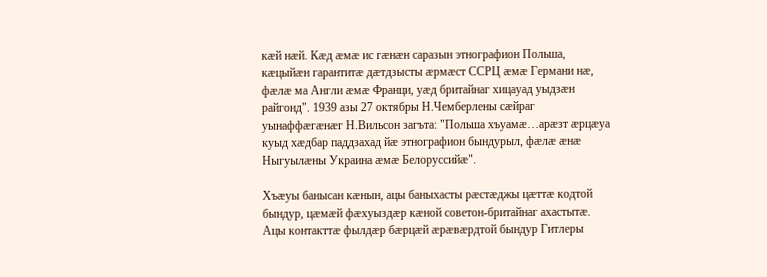кӕй нӕй. Кӕд ӕмӕ ис гӕнӕн саразын этнографион Польша, кӕцыйӕн гарантитӕ дӕтдзысты ӕрмӕст ССРЦ ӕмӕ Германи нӕ, фӕлӕ ма Англи ӕмӕ Франци, уӕд бритайнаг хицауад уыдзӕн райгонд". 1939 азы 27 октябры Н.Чемберлены сӕйраг уынаффӕгӕнӕг Н.Вильсон загъта: "Польша хъуамӕ…арӕзт ӕрцӕуа куыд хӕдбар паддзахад йӕ этнографион бындурыл, фӕлӕ ӕнӕ Ныгуылӕны Украина ӕмӕ Белоруссийӕ".

Хъӕуы банысан кӕнын, ацы баныхасты рӕстӕджы цӕттӕ кодтой бындур, цӕмӕй фӕхуыздӕр кӕной советон-бритайнаг ахастытӕ. Ацы контакттӕ фылдӕр бӕрцӕй ӕрӕвӕрдтой бындур Гитлеры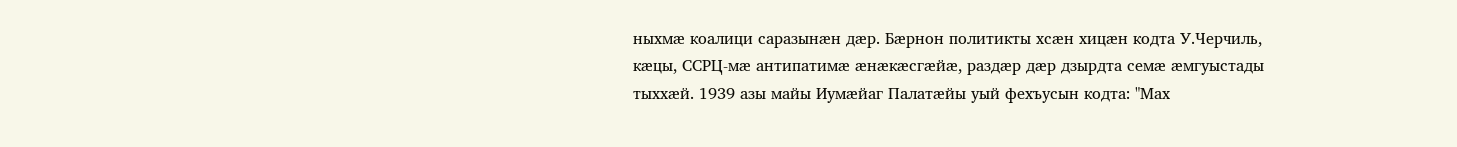ныхмӕ коалици саразынӕн дӕр. Бӕрнон политикты хсӕн хицӕн кодта У.Черчиль, кӕцы, ССРЦ-мӕ антипатимӕ ӕнӕкӕсгӕйӕ, раздӕр дӕр дзырдта семӕ ӕмгуыстады тыххӕй. 1939 азы майы Иумӕйаг Палатӕйы уый фехъусын кодта: "Мах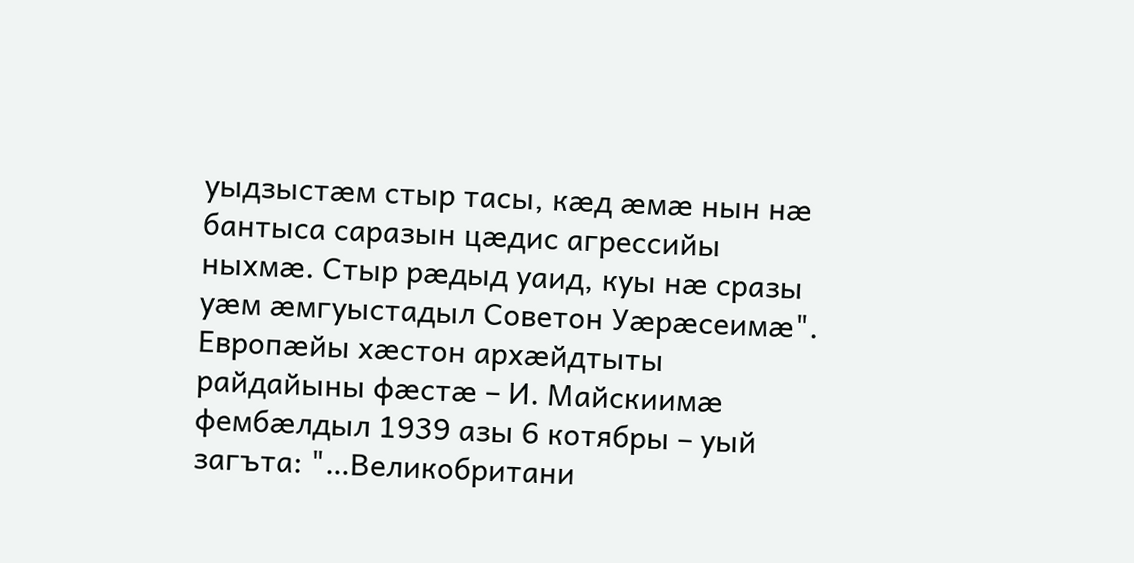уыдзыстӕм стыр тасы, кӕд ӕмӕ нын нӕ бантыса саразын цӕдис агрессийы ныхмӕ. Стыр рӕдыд уаид, куы нӕ сразы уӕм ӕмгуыстадыл Советон Уӕрӕсеимӕ". Европӕйы хӕстон архӕйдтыты райдайыны фӕстӕ – И. Майскиимӕ фембӕлдыл 1939 азы 6 котябры – уый загъта: "…Великобритани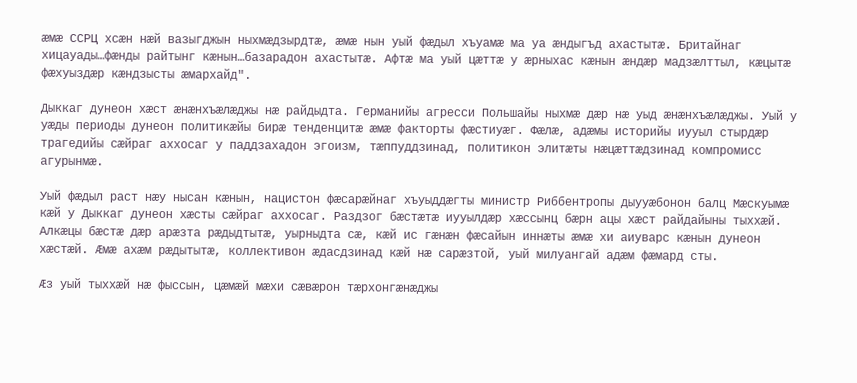ӕмӕ ССРЦ хсӕн нӕй вазыгджын ныхмӕдзырдтӕ, ӕмӕ нын уый фӕдыл хъуамӕ ма уа ӕндыгъд ахастытӕ. Бритайнаг хицауады…фӕнды райтынг кӕнын…базарадон ахастытӕ. Афтӕ ма уый цӕттӕ у ӕрныхас кӕнын ӕндӕр мадзӕлттыл, кӕцытӕ фӕхуыздӕр кӕндзысты ӕмархайд".

Дыккаг дунеон хӕст ӕнӕнхъӕлӕджы нӕ райдыдта. Германийы агресси Польшайы ныхмӕ дӕр нӕ уыд ӕнӕнхъӕлӕджы. Уый у уӕды периоды дунеон политикӕйы бирӕ тенденцитӕ ӕмӕ факторты фӕстиуӕг. Фӕлӕ, адӕмы историйы иууыл стырдӕр трагедийы сӕйраг аххосаг у паддзахадон эгоизм, тӕппуддзинад, политикон элитӕты нӕцӕттӕдзинад компромисс агурынмӕ.

Уый фӕдыл раст нӕу нысан кӕнын, нацистон фӕсарӕйнаг хъуыддӕгты министр Риббентропы дыууӕбонон балц Мӕскуымӕ кӕй у Дыккаг дунеон хӕсты сӕйраг аххосаг. Раздзог бӕстӕтӕ иууылдӕр хӕссынц бӕрн ацы хӕст райдайыны тыххӕй. Алкӕцы бӕстӕ дӕр арӕзта рӕдыдтытӕ, уырныдта сӕ, кӕй ис гӕнӕн фӕсайын иннӕты ӕмӕ хи аиуварс кӕнын дунеон хӕстӕй. Ӕмӕ ахӕм рӕдытытӕ, коллективон ӕдасдзинад кӕй нӕ сарӕзтой, уый милуангай адӕм фӕмард сты.

Ӕз уый тыххӕй нӕ фыссын, цӕмӕй мӕхи сӕвӕрон тӕрхонгӕнӕджы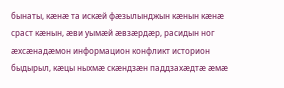бынаты, кӕнӕ та искӕй фӕзылынджын кӕнын кӕнӕ сраст кӕнын, ӕви уымӕй ӕвзӕрдӕр, расидын ног ӕхсӕнадӕмон информацион конфликт историон быдырыл, кӕцы ныхмӕ скӕндзӕн паддзахӕдтӕ ӕмӕ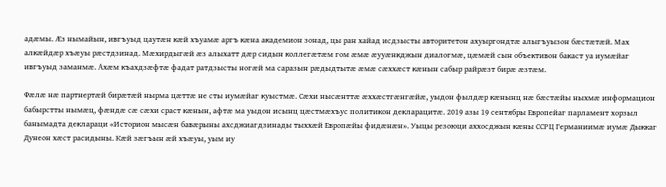адӕмы. Ӕз нымайын, ивгъуыд цаутӕн кӕй хъуамӕ аргъ кӕна академион зонад, цы ран хайад исдзысты авторитетон ахуыргондтӕ алыгъуызон бӕстӕтӕй. Мах алкӕйдӕр хъӕуы рӕстдзинад. Мӕхирдыгӕй ӕз алыхатт дӕр сидын коллегӕтӕм гом ӕмӕ ӕууӕнкджын диалогмӕ, цӕмӕй сын объективон бакаст уа иумӕйаг ивгъуыд заманмӕ. Ахӕм къахдзӕфтӕ фадат ратдзысты ногӕй ма саразын рӕдыдтытӕ ӕмӕ сӕххӕст кӕнын сабыр райрӕзт бирӕ ӕзтӕм.

Фӕлӕ нӕ партнертӕй бирӕтӕй нырма цӕттӕ не сты иумӕйаг куыстмӕ. Сӕхи нысӕнттӕ ӕххӕстгӕнгӕйӕ, уыдон фылдӕр кӕнынц нӕ бӕстӕйы ныхмӕ информацион бабырстты нымӕц, фӕндӕ сӕ сӕхи сраст кӕнын, афтӕ ма уыдон исынц цӕстмӕхъус политикон декларацитӕ. 2019 азы 19 сентябры Европейаг парламент хорзыл банымадта деклараци «Историон мысӕн бавӕрыны ахсджиагдзинады тыххӕй Европӕйы фидӕнӕн». Уыцы резоюци аххосджын кӕны ССРЦ Германиимӕ иумӕ Дыккаг Дунеон хӕст расидыны. Кӕй зӕгъын ӕй хъӕуы, уым иу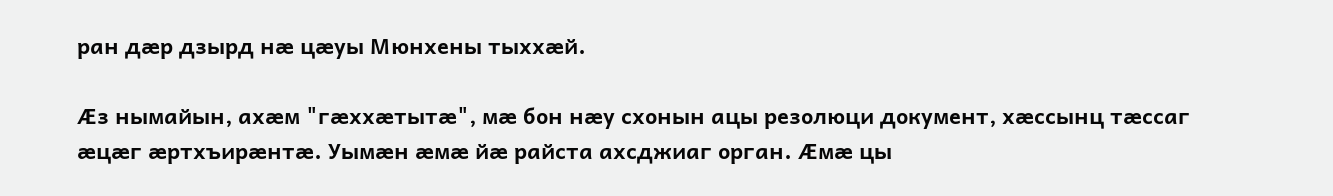ран дӕр дзырд нӕ цӕуы Мюнхены тыххӕй.

Ӕз нымайын, ахӕм "гӕххӕтытӕ", мӕ бон нӕу схонын ацы резолюци документ, хӕссынц тӕссаг ӕцӕг ӕртхъирӕнтӕ. Уымӕн ӕмӕ йӕ райста ахсджиаг орган. Ӕмӕ цы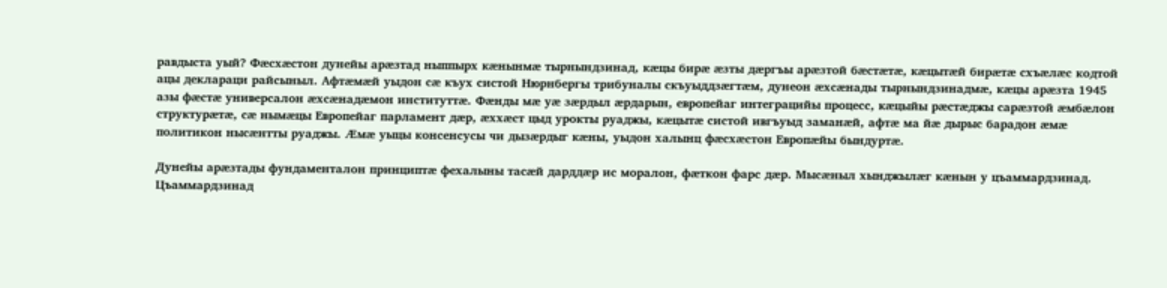равдыста уый? Фӕсхӕстон дунейы арӕзтад ныппырх кӕнынмӕ тырнындзинад, кӕцы бирӕ ӕзты дӕргъы арӕзтой бӕстӕтӕ, кӕцытӕй бирӕтӕ схъӕлӕс кодтой ацы деклараци райсыныл. Афтӕмӕй уыдон сӕ къух систой Нюрнбергы трибуналы скъуыддзӕгтӕм, дунеон ӕхсӕнады тырнындзинадмӕ, кӕцы арӕзта 1945 азы фӕстӕ универсалон ӕхсӕнадӕмон институттӕ. Фӕнды мӕ уӕ зӕрдыл ӕрдарын, европейаг интеграцийы процесс, кӕцыйы рӕстӕджы сарӕзтой ӕмбӕлон структурӕтӕ, сӕ нымӕцы Европейаг парламент дӕр, ӕххӕст цыд урокты руаджы, кӕцытӕ систой ивгъуыд заманӕй, афтӕ ма йӕ дырыс барадон ӕмӕ политикон нысӕнтты руаджы. Ӕмӕ уыцы консенсусы чи дызӕрдыг кӕны, уыдон халынц фӕсхӕстон Европӕйы бындуртӕ.

Дунейы арӕзтады фундаменталон принциптӕ фехалыны тасӕй дарддӕр ис моралон, фӕткон фарс дӕр. Мысӕныл хынджылӕг кӕнын у цъаммардзинад. Цъаммардзинад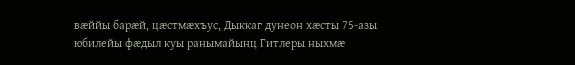вӕййы барӕй, цӕстмӕхъус, Дыккаг дунеон хӕсты 75-азы юбилейы фӕдыл куы ранымайынц Гитлеры ныхмӕ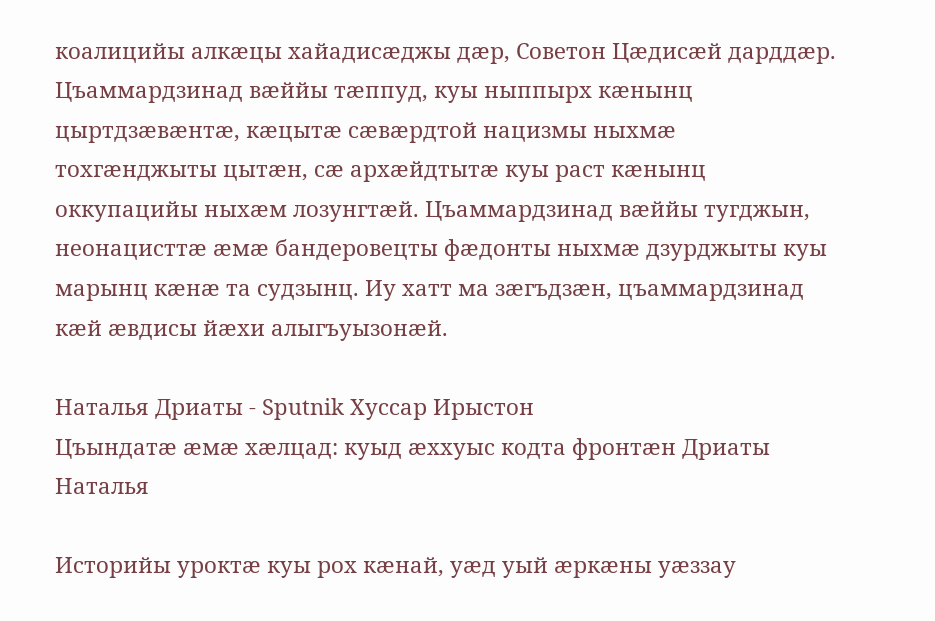коалицийы алкӕцы хайадисӕджы дӕр, Советон Цӕдисӕй дарддӕр. Цъаммардзинад вӕййы тӕппуд, куы ныппырх кӕнынц цыртдзӕвӕнтӕ, кӕцытӕ сӕвӕрдтой нацизмы ныхмӕ тохгӕнджыты цытӕн, сӕ архӕйдтытӕ куы раст кӕнынц оккупацийы ныхӕм лозунгтӕй. Цъаммардзинад вӕййы тугджын, неонацисттӕ ӕмӕ бандеровецты фӕдонты ныхмӕ дзурджыты куы марынц кӕнӕ та судзынц. Иу хатт ма зӕгъдзӕн, цъаммардзинад кӕй ӕвдисы йӕхи алыгъуызонӕй.

Наталья Дриаты - Sputnik Хуссар Ирыстон
Цъындатӕ ӕмӕ хӕлцад: куыд ӕххуыс кодта фронтӕн Дриаты Наталья

Историйы уроктӕ куы рох кӕнай, уӕд уый ӕркӕны уӕззау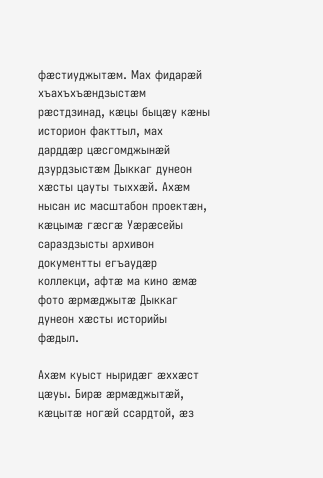фӕстиуджытӕм. Мах фидарӕй хъахъхъӕндзыстӕм рӕстдзинад, кӕцы быцӕу кӕны историон факттыл, мах дарддӕр цӕсгомджынӕй дзурдзыстӕм Дыккаг дунеон хӕсты цауты тыххӕй. Ахӕм нысан ис масштабон проектӕн, кӕцымӕ гӕсгӕ Уӕрӕсейы сараздзысты архивон документты егъаудӕр коллекци, афтӕ ма кино ӕмӕ фото ӕрмӕджытӕ Дыккаг дунеон хӕсты историйы фӕдыл.

Ахӕм куыст ныридӕг ӕххӕст цӕуы. Бирӕ ӕрмӕджытӕй, кӕцытӕ ногӕй ссардтой, ӕз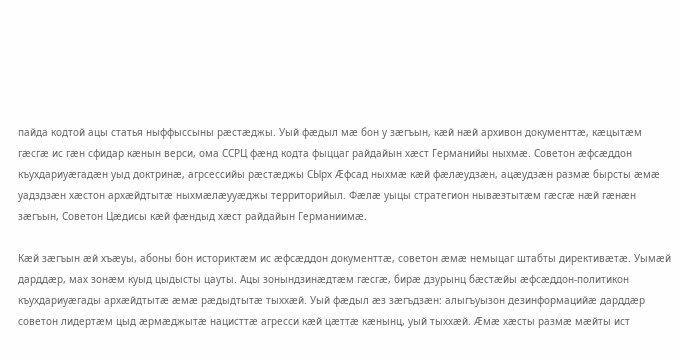пайда кодтой ацы статья ныффыссыны рӕстӕджы. Уый фӕдыл мӕ бон у зӕгъын, кӕй нӕй архивон документтӕ, кӕцытӕм гӕсгӕ ис гӕн сфидар кӕнын верси, ома ССРЦ фӕнд кодта фыццаг райдайын хӕст Германийы ныхмӕ. Советон ӕфсӕддон къухдариуӕгадӕн уыд доктринӕ, агрсессийы рӕстӕджы СЫрх Ӕфсад ныхмӕ кӕй фӕлӕудзӕн, ацӕудзӕн размӕ бырсты ӕмӕ уадздзӕн хӕстон архӕйдтытӕ ныхмӕлӕууӕджы территорийыл. Фӕлӕ уыцы стратегион нывӕзтытӕм гӕсгӕ нӕй гӕнӕн зӕгъын, Советон Цӕдисы кӕй фӕндыд хӕст райдайын Германиимӕ.

Кӕй зӕгъын ӕй хъӕуы, абоны бон историктӕм ис ӕфсӕддон документтӕ, советон ӕмӕ немыцаг штабты директивӕтӕ. Уымӕй дарддӕр, мах зонӕм куыд цыдысты цауты. Ацы зонындзинӕдтӕм гӕсгӕ, бирӕ дзурынц бӕстӕйы ӕфсӕддон-политикон къухдариуӕгады архӕйдтытӕ ӕмӕ рӕдыдтытӕ тыххӕй. Уый фӕдыл ӕз зӕгъдзӕн: алыгъуызон дезинформацийӕ дарддӕр советон лидертӕм цыд ӕрмӕджытӕ нацисттӕ агресси кӕй цӕттӕ кӕнынц, уый тыххӕй. Ӕмӕ хӕсты размӕ мӕйты ист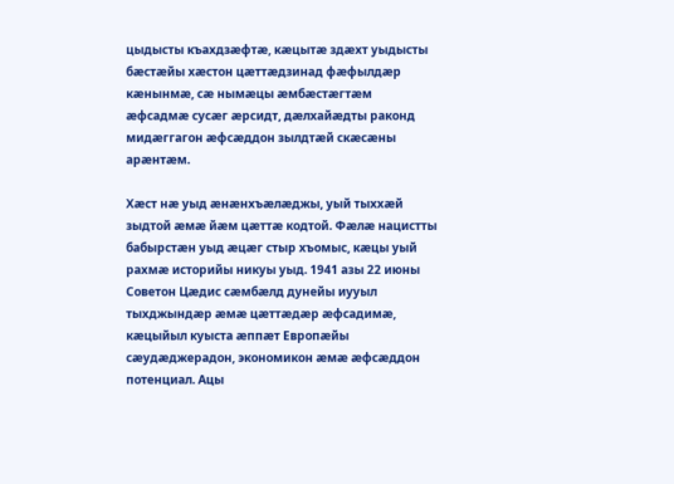цыдысты къахдзӕфтӕ, кӕцытӕ здӕхт уыдысты бӕстӕйы хӕстон цӕттӕдзинад фӕфылдӕр кӕнынмӕ, сӕ нымӕцы ӕмбӕстӕгтӕм ӕфсадмӕ сусӕг ӕрсидт, дӕлхайӕдты раконд мидӕггагон ӕфсӕддон зылдтӕй скӕсӕны арӕнтӕм.

Хӕст нӕ уыд ӕнӕнхъӕлӕджы, уый тыххӕй зыдтой ӕмӕ йӕм цӕттӕ кодтой. Фӕлӕ нацистты бабырстӕн уыд ӕцӕг стыр хъомыс, кӕцы уый рахмӕ историйы никуы уыд. 1941 азы 22 июны Советон Цӕдис сӕмбӕлд дунейы иууыл тыхджындӕр ӕмӕ цӕттӕдӕр ӕфсадимӕ, кӕцыйыл куыста ӕппӕт Европӕйы сӕудӕджерадон, экономикон ӕмӕ ӕфсӕддон потенциал. Ацы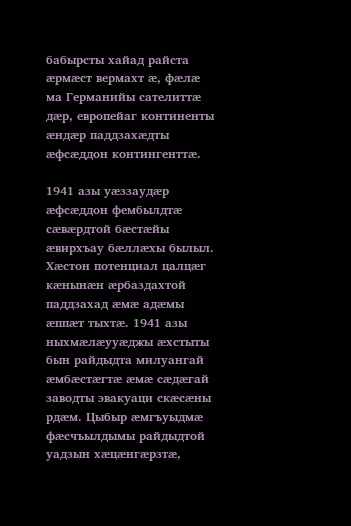бабырсты хайад райста ӕрмӕст вермахт ӕ, фӕлӕ ма Германийы сателиттӕ дӕр, европейаг континенты ӕндӕр паддзахӕдты ӕфсӕддон контингенттӕ.

1941 азы уӕззаудӕр ӕфсӕддон фембылдтӕ сӕвӕрдтой бӕстӕйы ӕвирхъау бӕллӕхы былыл. Хӕстон потенциал цалцӕг кӕнынӕн ӕрбаздахтой паддзахад ӕмӕ адӕмы ӕппӕт тыхтӕ. 1941 азы ныхмӕлӕууӕджы ӕхстыты бын райдыдта милуангай ӕмбӕстӕгтӕ ӕмӕ сӕдӕгай заводты эвакуаци скӕсӕны рдӕм. Цыбыр ӕмгъуыдмӕ фӕсчъылдымы райдыдтой уадзын хӕцӕнгӕрзтӕ,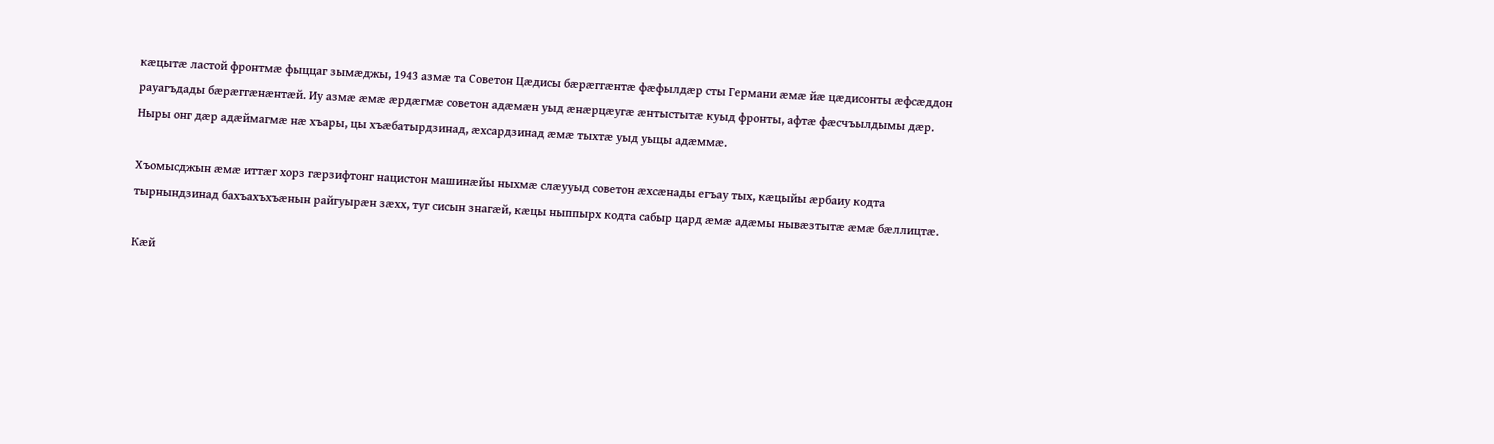кӕцытӕ ластой фронтмӕ фыццаг зымӕджы, 1943 азмӕ та Советон Цӕдисы бӕрӕггӕнтӕ фӕфылдӕр сты Германи ӕмӕ йӕ цӕдисонты ӕфсӕддон рауагъдады бӕрӕггӕнӕнтӕй. Иу азмӕ ӕмӕ ӕрдӕгмӕ советон адӕмӕн уыд ӕнӕрцӕугӕ ӕнтыстытӕ куыд фронты, афтӕ фӕсчъылдымы дӕр. Ныры онг дӕр адӕймагмӕ нӕ хъары, цы хъӕбатырдзинад, ӕхсардзинад ӕмӕ тыхтӕ уыд уыцы адӕммӕ.

Хъомысджын ӕмӕ иттӕг хорз гӕрзифтонг нацистон машинӕйы ныхмӕ слӕууыд советон ӕхсӕнады егъау тых, кӕцыйы ӕрбаиу кодта тырнындзинад бахъахъхъӕнын райгуырӕн зӕхх, туг сисын знагӕй, кӕцы ныппырх кодта сабыр цард ӕмӕ адӕмы нывӕзтытӕ ӕмӕ бӕллицтӕ.

Кӕй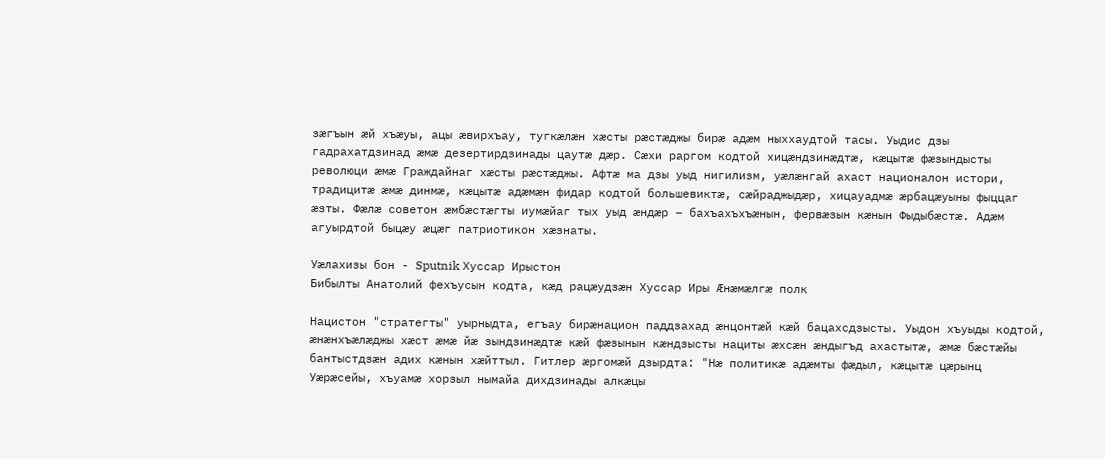зӕгъын ӕй хъӕуы, ацы ӕвирхъау, тугкӕлӕн хӕсты рӕстӕджы бирӕ адӕм ныххаудтой тасы. Уыдис дзы гадрахатдзинад ӕмӕ дезертирдзинады цаутӕ дӕр. Сӕхи раргом кодтой хицӕндзинӕдтӕ, кӕцытӕ фӕзындысты революци ӕмӕ Граждайнаг хӕсты рӕстӕджы. Афтӕ ма дзы уыд нигилизм, уӕлӕнгай ахаст националон истори, традицитӕ ӕмӕ динмӕ, кӕцытӕ адӕмӕн фидар кодтой большевиктӕ, сӕйраджыдӕр, хицауадмӕ ӕрбацӕуыны фыццаг ӕзты. Фӕлӕ советон ӕмбӕстӕгты иумӕйаг тых уыд ӕндӕр – бахъахъхъӕнын, фервӕзын кӕнын Фыдыбӕстӕ. Адӕм агуырдтой быцӕу ӕцӕг патриотикон хӕзнаты.

Уӕлахизы бон - Sputnik Хуссар Ирыстон
Бибылты Анатолий фехъусын кодта, кӕд рацӕудзӕн Хуссар Иры Ӕнӕмӕлгӕ полк

Нацистон "стратегты" уырныдта, егъау бирӕнацион паддзахад ӕнцонтӕй кӕй бацахсдзысты. Уыдон хъуыды кодтой, ӕнӕнхъӕлӕджы хӕст ӕмӕ йӕ зындзинӕдтӕ кӕй фӕзынын кӕндзысты нациты ӕхсӕн ӕндыгъд ахастытӕ, ӕмӕ бӕстӕйы бантыстдзӕн адих кӕнын хӕйттыл. Гитлер ӕргомӕй дзырдта: "Нӕ политикӕ адӕмты фӕдыл, кӕцытӕ цӕрынц Уӕрӕсейы, хъуамӕ хорзыл нымайа дихдзинады алкӕцы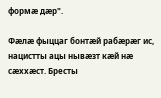формӕ дӕр".

Фӕлӕ фыццаг бонтӕй рабӕрӕг ис, нацистты ацы нывӕзт кӕй нӕ сӕххӕст. Бресты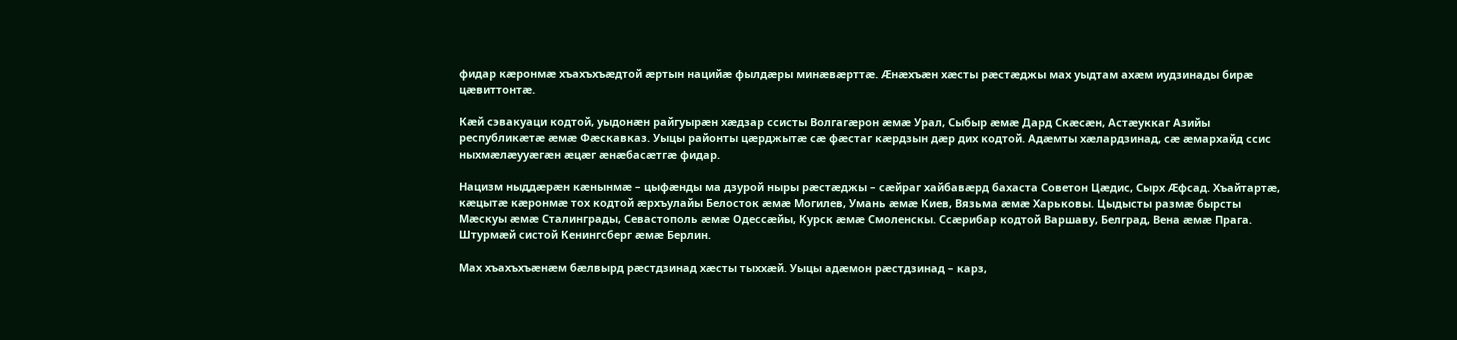фидар кӕронмӕ хъахъхъӕдтой ӕртын нацийӕ фылдӕры минӕвӕрттӕ. Ӕнӕхъӕн хӕсты рӕстӕджы мах уыдтам ахӕм иудзинады бирӕ цӕвиттонтӕ.

Кӕй сэвакуаци кодтой, уыдонӕн райгуырӕн хӕдзар ссисты Волгагӕрон ӕмӕ Урал, Сыбыр ӕмӕ Дард Скӕсӕн, Астӕуккаг Азийы республикӕтӕ ӕмӕ Фӕскавказ. Уыцы районты цӕрджытӕ сӕ фӕстаг кӕрдзын дӕр дих кодтой. Адӕмты хӕлардзинад, сӕ ӕмархайд ссис ныхмӕлӕууӕгӕн ӕцӕг ӕнӕбасӕтгӕ фидар.

Нацизм ныддӕрӕн кӕнынмӕ – цыфӕнды ма дзурой ныры рӕстӕджы – сӕйраг хайбавӕрд бахаста Советон Цӕдис, Сырх Ӕфсад. Хъайтартӕ, кӕцытӕ кӕронмӕ тох кодтой ӕрхъулайы Белосток ӕмӕ Могилев, Умань ӕмӕ Киев, Вязьма ӕмӕ Харьковы. Цыдысты размӕ бырсты Мӕскуы ӕмӕ Сталинграды, Севастополь ӕмӕ Одессӕйы, Курск ӕмӕ Смоленскы. Ссӕрибар кодтой Варшаву, Белград, Вена ӕмӕ Прага. Штурмӕй систой Кенингсберг ӕмӕ Берлин.

Мах хъахъхъӕнӕм бӕлвырд рӕстдзинад хӕсты тыххӕй. Уыцы адӕмон рӕстдзинад – карз,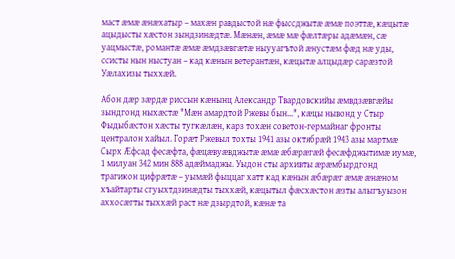маст ӕмӕ ӕнӕхатыр – махӕн равдыстой нӕ фыссджытӕ ӕмӕ поэттӕ, кӕцытӕ ацыдысты хӕстон зындзинӕдтӕ. Мӕнӕн, ӕмӕ мӕ фӕлтӕры адӕмӕн, сӕ уацмыстӕ, романтӕ ӕмӕ ӕмдзӕвгӕтӕ ныууагътой ӕнустӕм фӕд нӕ уды, ссисты нын ныстуан – кад кӕнын ветерантӕн, кӕцытӕ алцыдӕр сарӕзтой Уӕлахизы тыххӕй.

Абон дӕр зӕрдӕ риссын кӕнынц Александр Твардовскийы ӕмвдзӕвгӕйы зындгонд ныхӕстӕ "Мӕн амардтой Ржевы бын…", кӕцы нывонд у Стыр Фыдыбӕстон хӕсты тугкӕлӕн, карз тохӕн советон-гермайнаг фронты централон хайыл. Горӕт Ржевыл тохты 1941 азы октябрӕй 1943 азы мартмӕ Сырх Ӕфсад фесӕфта, фӕцӕвуӕвджытӕ ӕмӕ ӕбӕрӕгӕй фесӕфджытимӕ иумӕ, 1 милуан 342 мин 888 адӕймаджы. Уыдон сты архивты ӕрӕмбырдгонд трагикон цифрӕтӕ – уымӕй фыццаг хатт кад кӕнын ӕбӕрӕг ӕмӕ ӕнӕном хъайтарты сгуыхтдзинӕдты тыххӕй, кӕцытыл фӕсхӕстон ӕзты алыгъуызон аххосӕгты тыххӕй раст нӕ дзырдтой, кӕнӕ та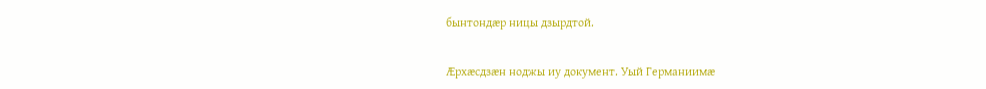бынтондӕр ницы дзырдтой.

Ӕрхӕсдзӕн ноджы иу документ. Уый Германиимӕ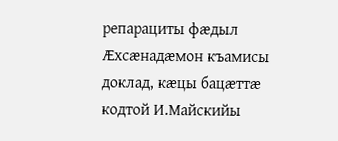репарациты фӕдыл Ӕхсӕнадӕмон къамисы доклад, кӕцы бацӕттӕ кодтой И.Майскийы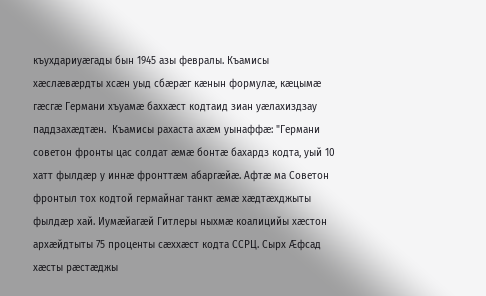къухдариуӕгады бын 1945 азы февралы. Къамисы хӕслӕвӕрдты хсӕн уыд сбӕрӕг кӕнын формулӕ, кӕцымӕ гӕсгӕ Германи хъуамӕ баххӕст кодтаид зиан уӕлахиздзау паддзахӕдтӕн.  Къамисы рахаста ахӕм уынаффӕ: "Германи советон фронты цас солдат ӕмӕ бонтӕ бахардз кодта, уый 10 хатт фылдӕр у иннӕ фронттӕм абаргӕйӕ. Афтӕ ма Советон фронтыл тох кодтой гермайнаг танкт ӕмӕ хӕдтӕхджыты фылдӕр хай. Иумӕйагӕй Гитлеры ныхмӕ коалицийы хӕстон архӕйдтыты 75 проценты сӕххӕст кодта ССРЦ. Сырх Ӕфсад хӕсты рӕстӕджы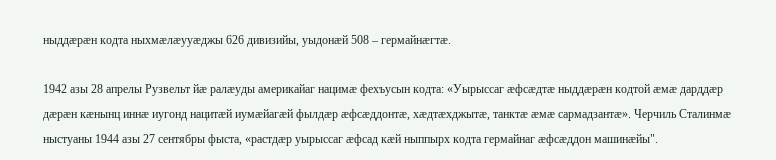ныддӕрӕн кодта ныхмӕлӕууӕджы 626 дивизийы, уыдонӕй 508 – гермайнӕгтӕ.

1942 азы 28 апрелы Рузвельт йӕ ралӕуды америкайаг нацимӕ фехъусын кодта: «Уырыссаг ӕфсӕдтӕ ныддӕрӕн кодтой ӕмӕ дарддӕр дӕрӕн кӕнынц иннӕ иугонд нацитӕй иумӕйагӕй фылдӕр ӕфсӕддонтӕ, хӕдтӕхджытӕ, танктӕ ӕмӕ сармадзантӕ». Черчиль Сталинмӕ ныстуаны 1944 азы 27 сентябры фыста, «растдӕр уырыссаг ӕфсад кӕй ныппырх кодта гермайнаг ӕфсӕддон машинӕйы".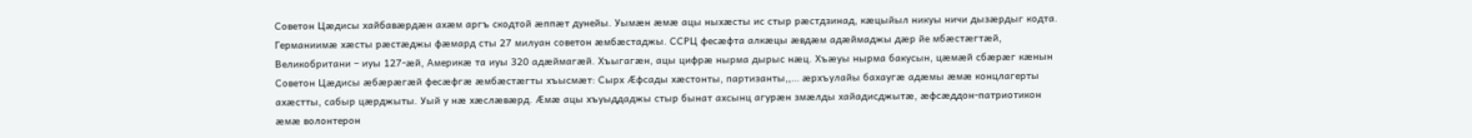Советон Цӕдисы хайбавӕрдӕн ахӕм аргъ скодтой ӕппӕт дунейы. Уымӕн ӕмӕ ацы ныхӕсты ис стыр рӕстдзинад, кӕцыйыл никуы ничи дызӕрдыг кодта. Германиимӕ хӕсты рӕстӕджы фӕмард сты 27 милуан советон ӕмбӕстаджы. ССРЦ фесӕфта алкӕцы ӕвдӕм адӕймаджы дӕр йе мбӕстӕгтӕй, Великобритани – иуы 127-ӕй, Америкӕ та иуы 320 адӕймагӕй. Хъыгагӕн, ацы цифрӕ нырма дырыс нӕц. Хъӕуы нырма бакусын, цӕмӕй сбӕрӕг кӕнын Советон Цӕдисы ӕбӕрӕгӕй фесӕфгӕ ӕмбӕстӕгты хъысмӕт: Сырх Ӕфсады хӕстонты, партизанты,,… ӕрхъулайы бахаугӕ адӕмы ӕмӕ концлагерты ахӕстты, сабыр цӕрджыты. Уый у нӕ хӕслӕвӕрд. Ӕмӕ ацы хъуыддаджы стыр бынат ахсынц агурӕн змӕлды хайадисджытӕ, ӕфсӕддон-патриотикон ӕмӕ волонтерон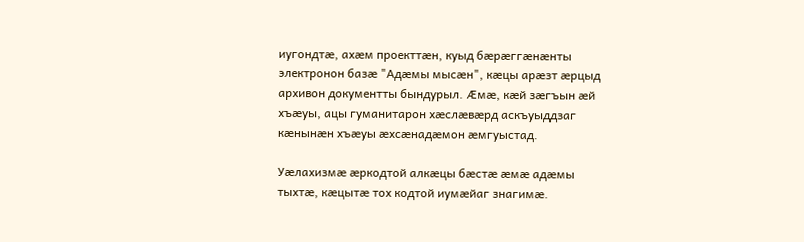иугондтӕ, ахӕм проекттӕн, куыд бӕрӕггӕнӕнты электронон базӕ "Адӕмы мысӕн", кӕцы арӕзт ӕрцыд архивон документты бындурыл. Ӕмӕ, кӕй зӕгъын ӕй хъӕуы, ацы гуманитарон хӕслӕвӕрд аскъуыддзаг кӕнынӕн хъӕуы ӕхсӕнадӕмон ӕмгуыстад.

Уӕлахизмӕ ӕркодтой алкӕцы бӕстӕ ӕмӕ адӕмы тыхтӕ, кӕцытӕ тох кодтой иумӕйаг знагимӕ.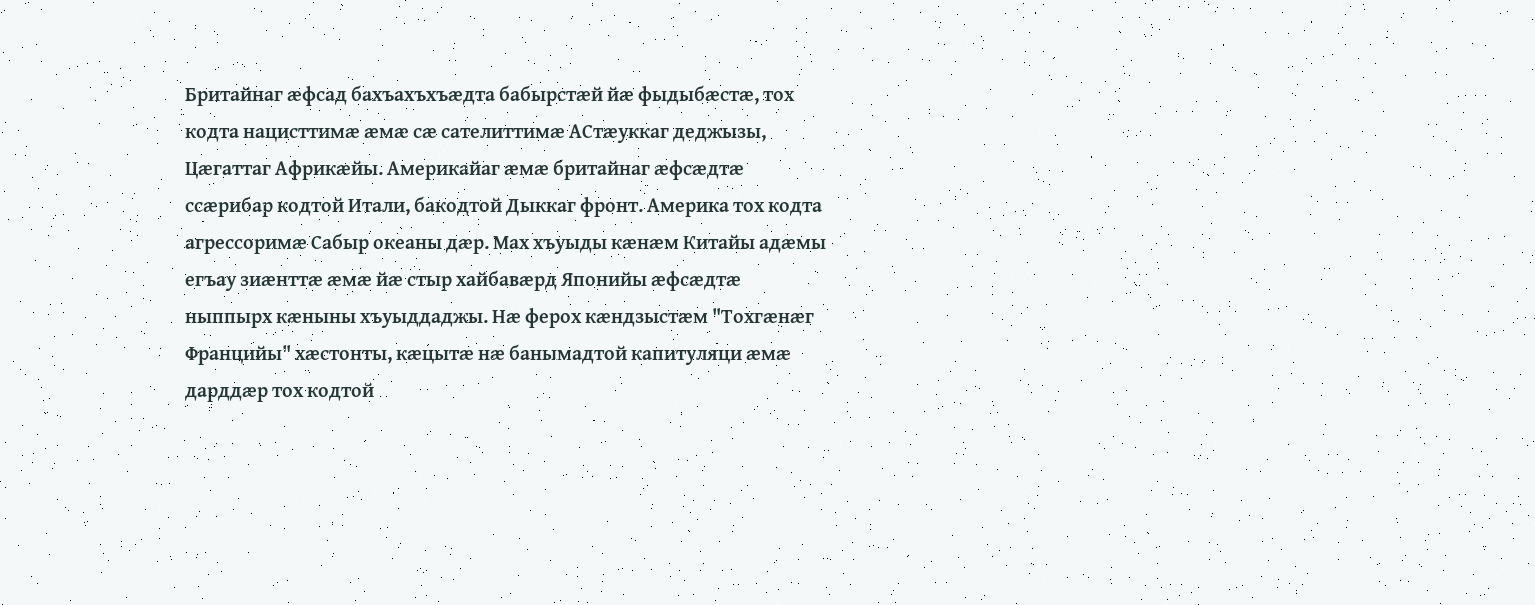Бритайнаг ӕфсад бахъахъхъӕдта бабырстӕй йӕ фыдыбӕстӕ, тох кодта нацисттимӕ ӕмӕ сӕ сателиттимӕ АСтӕуккаг деджызы, Цӕгаттаг Африкӕйы. Америкайаг ӕмӕ бритайнаг ӕфсӕдтӕ ссӕрибар кодтой Итали, бакодтой Дыккаг фронт. Америка тох кодта агрессоримӕ Сабыр океаны дӕр. Мах хъуыды кӕнӕм Китайы адӕмы егъау зиӕнттӕ ӕмӕ йӕ стыр хайбавӕрд Японийы ӕфсӕдтӕ ныппырх кӕныны хъуыддаджы. Нӕ ферох кӕндзыстӕм "Тохгӕнӕг Францийы" хӕстонты, кӕцытӕ нӕ банымадтой капитуляци ӕмӕ дарддӕр тох кодтой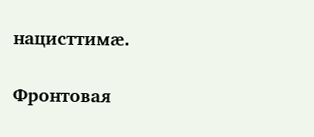нацисттимӕ.

Фронтовая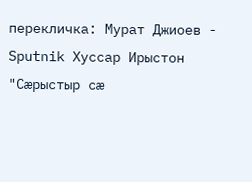перекличка: Мурат Джиоев - Sputnik Хуссар Ирыстон
"Сӕрыстыр сӕ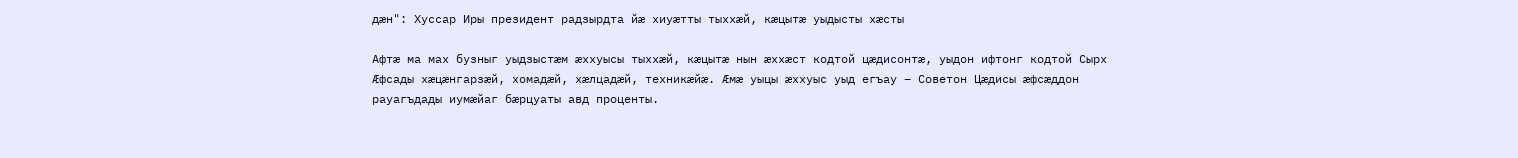дӕн": Хуссар Иры президент радзырдта йӕ хиуӕтты тыххӕй, кӕцытӕ уыдысты хӕсты

Афтӕ ма мах бузныг уыдзыстӕм ӕххуысы тыххӕй, кӕцытӕ нын ӕххӕст кодтой цӕдисонтӕ, уыдон ифтонг кодтой Сырх Ӕфсады хӕцӕнгарзӕй, хомадӕй, хӕлцадӕй, техникӕйӕ. Ӕмӕ уыцы ӕххуыс уыд егъау – Советон Цӕдисы ӕфсӕддон рауагъдады иумӕйаг бӕрцуаты авд проценты.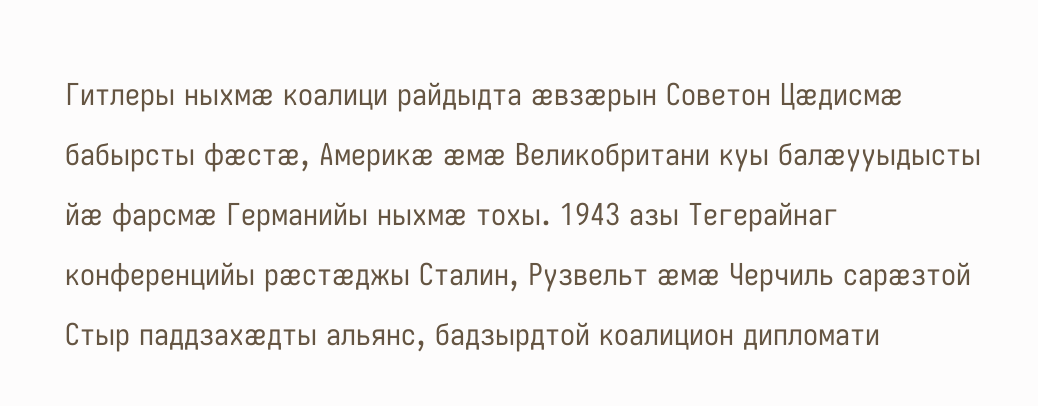Гитлеры ныхмӕ коалици райдыдта ӕвзӕрын Советон Цӕдисмӕ бабырсты фӕстӕ, Америкӕ ӕмӕ Великобритани куы балӕууыдысты йӕ фарсмӕ Германийы ныхмӕ тохы. 1943 азы Тегерайнаг конференцийы рӕстӕджы Сталин, Рузвельт ӕмӕ Черчиль сарӕзтой Стыр паддзахӕдты альянс, бадзырдтой коалицион дипломати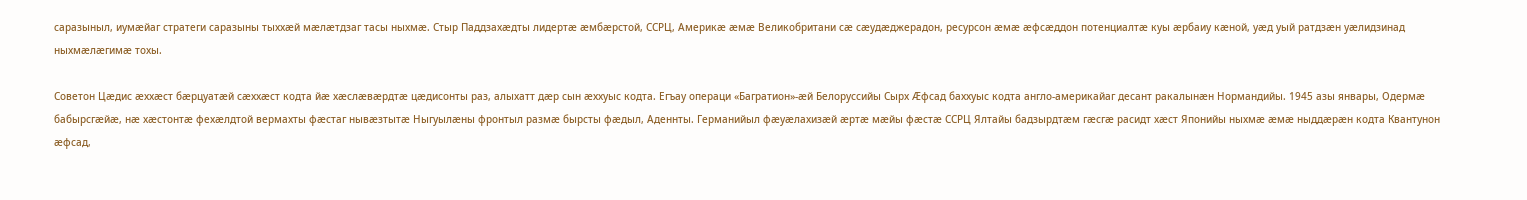саразыныл, иумӕйаг стратеги саразыны тыххӕй мӕлӕтдзаг тасы ныхмӕ. Стыр Паддзахӕдты лидертӕ ӕмбӕрстой, ССРЦ, Америкӕ ӕмӕ Великобритани сӕ сӕудӕджерадон, ресурсон ӕмӕ ӕфсӕддон потенциалтӕ куы ӕрбаиу кӕной, уӕд уый ратдзӕн уӕлидзинад ныхмӕлӕгимӕ тохы.

Советон Цӕдис ӕххӕст бӕрцуатӕй сӕххӕст кодта йӕ хӕслӕвӕрдтӕ цӕдисонты раз, алыхатт дӕр сын ӕххуыс кодта. Егъау операци «Багратион»-ӕй Белоруссийы Сырх Ӕфсад баххуыс кодта англо-америкайаг десант ракалынӕн Нормандийы. 1945 азы январы, Одермӕ бабырсгӕйӕ, нӕ хӕстонтӕ фехӕлдтой вермахты фӕстаг нывӕзтытӕ Ныгуылӕны фронтыл размӕ бырсты фӕдыл, Аденнты. Германийыл фӕуӕлахизӕй ӕртӕ мӕйы фӕстӕ ССРЦ Ялтайы бадзырдтӕм гӕсгӕ расидт хӕст Японийы ныхмӕ ӕмӕ ныддӕрӕн кодта Квантунон ӕфсад,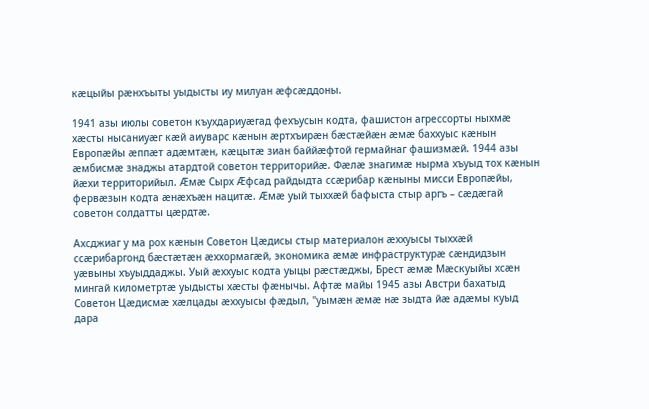кӕцыйы рӕнхъыты уыдысты иу милуан ӕфсӕддоны.

1941 азы июлы советон къухдариуӕгад фехъусын кодта, фашистон агрессорты ныхмӕ хӕсты нысаниуӕг кӕй аиуварс кӕнын ӕртхъирӕн бӕстӕйӕн ӕмӕ баххуыс кӕнын Европӕйы ӕппӕт адӕмтӕн, кӕцытӕ зиан баййӕфтой гермайнаг фашизмӕй. 1944 азы ӕмбисмӕ знаджы атардтой советон территорийӕ. Фӕлӕ знагимӕ нырма хъуыд тох кӕнын йӕхи территорийыл. Ӕмӕ Сырх Ӕфсад райдыдта ссӕрибар кӕныны мисси Европӕйы, фервӕзын кодта ӕнӕхъӕн нацитӕ. Ӕмӕ уый тыххӕй бафыста стыр аргъ – сӕдӕгай советон солдатты цӕрдтӕ.

Ахсджиаг у ма рох кӕнын Советон Цӕдисы стыр материалон ӕххуысы тыххӕй ссӕрибаргонд бӕстӕтӕн ӕххормагӕй, экономика ӕмӕ инфраструктурӕ сӕндидзын уӕвыны хъуыддаджы. Уый ӕххуыс кодта уыцы рӕстӕджы, Брест ӕмӕ Мӕскуыйы хсӕн мингай километртӕ уыдысты хӕсты фӕнычы. Афтӕ майы 1945 азы Австри бахатыд Советон Цӕдисмӕ хӕлцады ӕххуысы фӕдыл, "уымӕн ӕмӕ нӕ зыдта йӕ адӕмы куыд дара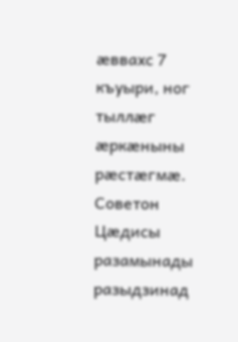ӕввахс 7 къуыри, ног тыллӕг ӕркӕныны рӕстӕгмӕ. Советон Цӕдисы разамынады разыдзинад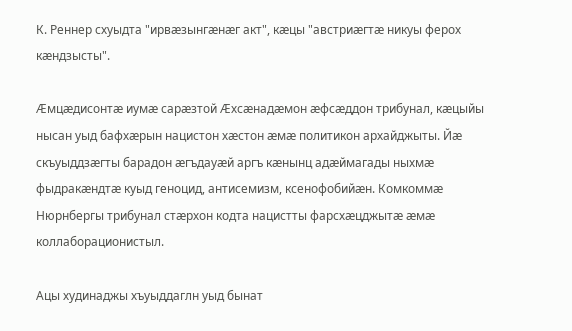К. Реннер схуыдта "ирвӕзынгӕнӕг акт", кӕцы "австриӕгтӕ никуы ферох кӕндзысты".

Ӕмцӕдисонтӕ иумӕ сарӕзтой Ӕхсӕнадӕмон ӕфсӕддон трибунал, кӕцыйы нысан уыд бафхӕрын нацистон хӕстон ӕмӕ политикон архайджыты. Йӕ скъуыддзӕгты барадон ӕгъдауӕй аргъ кӕнынц адӕймагады ныхмӕ фыдракӕндтӕ куыд геноцид, антисемизм, ксенофобийӕн. Комкоммӕ Нюрнбергы трибунал стӕрхон кодта нацистты фарсхӕцджытӕ ӕмӕ коллаборационистыл.

Ацы худинаджы хъуыддаглн уыд бынат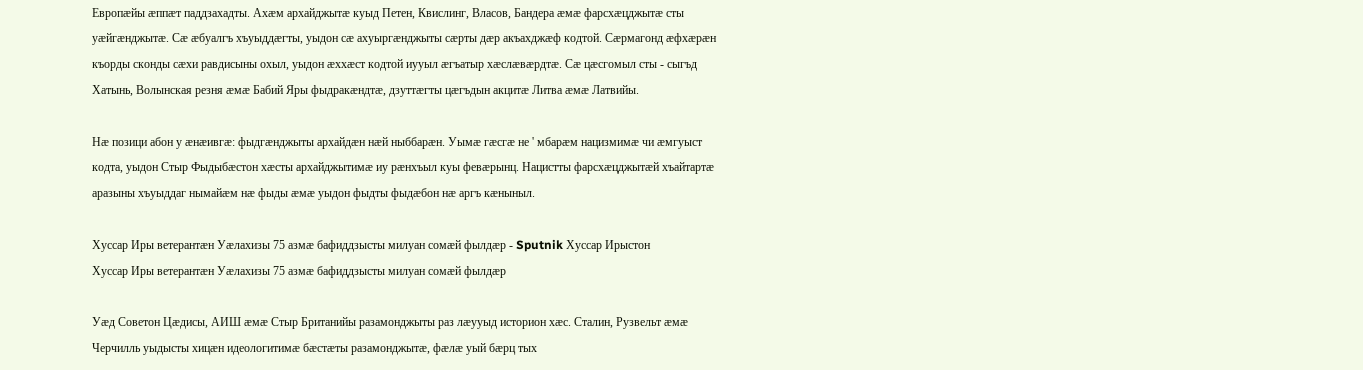Европӕйы ӕппӕт паддзахадты. Ахӕм архайджытӕ куыд Петен, Квислинг, Власов, Бандера ӕмӕ фарсхӕцджытӕ сты уӕйгӕнджытӕ. Сӕ ӕбуалгъ хъуыддӕгты, уыдон сӕ ахуыргӕнджыты сӕрты дӕр акъахджӕф кодтой. Сӕрмагонд ӕфхӕрӕн къорды сконды сӕхи равдисыны охыл, уыдон ӕххӕст кодтой иууыл ӕгъатыр хӕслӕвӕрдтӕ. Сӕ цӕсгомыл сты - сыгъд Хатынь, Волынская резня ӕмӕ Бабий Яры фыдракӕндтӕ, дзуттӕгты цӕгъдын акцитӕ Литва ӕмӕ Латвийы.

Нӕ позици абон у ӕнӕивгӕ: фыдгӕнджыты архайдӕн нӕй ныббарӕн. Уымӕ гӕсгӕ не ' мбарӕм нацизмимӕ чи ӕмгуыст кодта, уыдон Стыр Фыдыбӕстон хӕсты архайджытимӕ иу рӕнхъыл куы февӕрынц. Нацистты фарсхӕцджытӕй хъайтартӕ аразыны хъуыддаг нымайӕм нӕ фыды ӕмӕ уыдон фыдты фыдӕбон нӕ аргъ кӕныныл.

Хуссар Иры ветерантӕн Уӕлахизы 75 азмӕ бафиддзысты милуан сомӕй фылдӕр - Sputnik Хуссар Ирыстон
Хуссар Иры ветерантӕн Уӕлахизы 75 азмӕ бафиддзысты милуан сомӕй фылдӕр

Уӕд Советон Цӕдисы, АИШ ӕмӕ Стыр Британийы разамонджыты раз лӕууыд историон хӕс. Сталин, Рузвельт ӕмӕ Черчилль уыдысты хицӕн идеологитимӕ бӕстӕты разамонджытӕ, фӕлӕ уый бӕрц тых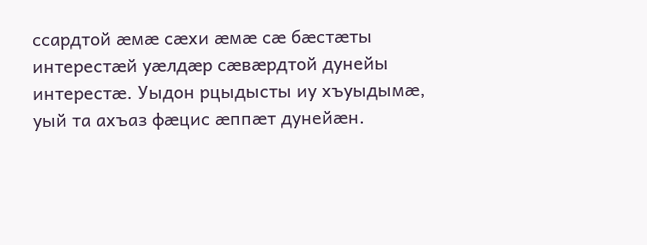ссардтой ӕмӕ сӕхи ӕмӕ сӕ бӕстӕты интерестӕй уӕлдӕр сӕвӕрдтой дунейы интерестӕ. Уыдон рцыдысты иу хъуыдымӕ, уый та ахъаз фӕцис ӕппӕт дунейӕн.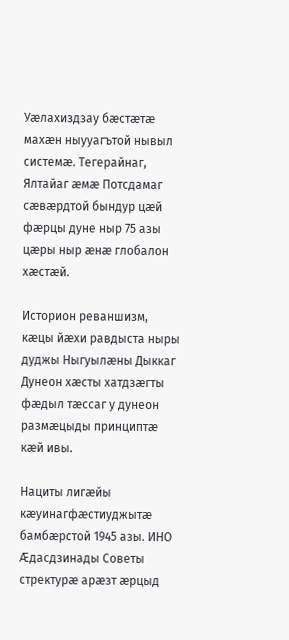Уӕлахиздзау бӕстӕтӕ махӕн ныууагътой нывыл системӕ. Тегерайнаг, Ялтайаг ӕмӕ Потсдамаг сӕвӕрдтой бындур цӕй фӕрцы дуне ныр 75 азы цӕры ныр ӕнӕ глобалон хӕстӕй.

Историон реваншизм, кӕцы йӕхи равдыста ныры дуджы Ныгуылӕны Дыккаг Дунеон хӕсты хатдзӕгты фӕдыл тӕссаг у дунеон размӕцыды принциптӕ кӕй ивы.

Нациты лигӕйы кӕуинагфӕстиуджытӕ бамбӕрстой 1945 азы. ИНО Ӕдасдзинады Советы стректурӕ арӕзт ӕрцыд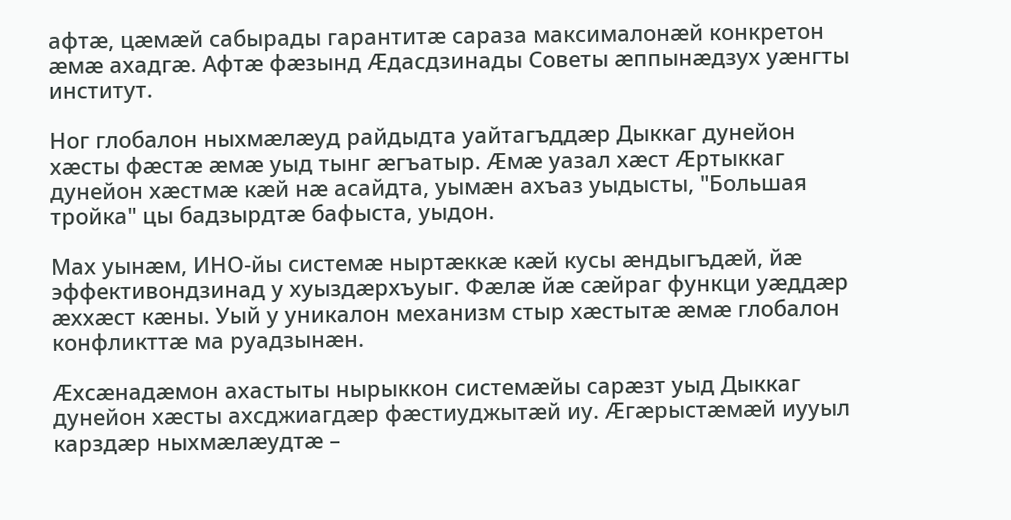афтӕ, цӕмӕй сабырады гарантитӕ сараза максималонӕй конкретон ӕмӕ ахадгӕ. Афтӕ фӕзынд Ӕдасдзинады Советы ӕппынӕдзух уӕнгты институт.

Ног глобалон ныхмӕлӕуд райдыдта уайтагъддӕр Дыккаг дунейон хӕсты фӕстӕ ӕмӕ уыд тынг ӕгъатыр. Ӕмӕ уазал хӕст Ӕртыккаг дунейон хӕстмӕ кӕй нӕ асайдта, уымӕн ахъаз уыдысты, "Большая тройка" цы бадзырдтӕ бафыста, уыдон.

Мах уынӕм, ИНО-йы системӕ ныртӕккӕ кӕй кусы ӕндыгъдӕй, йӕ эффективондзинад у хуыздӕрхъуыг. Фӕлӕ йӕ сӕйраг функци уӕддӕр ӕххӕст кӕны. Уый у уникалон механизм стыр хӕстытӕ ӕмӕ глобалон конфликттӕ ма руадзынӕн.

Ӕхсӕнадӕмон ахастыты нырыккон системӕйы сарӕзт уыд Дыккаг дунейон хӕсты ахсджиагдӕр фӕстиуджытӕй иу. Ӕгӕрыстӕмӕй иууыл карздӕр ныхмӕлӕудтӕ –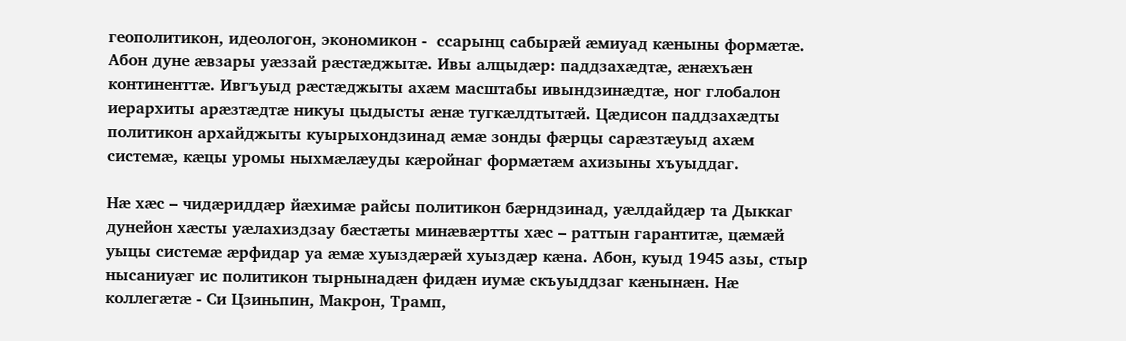геополитикон, идеологон, экономикон -  ссарынц сабырӕй ӕмиуад кӕныны формӕтӕ. Абон дуне ӕвзары уӕззай рӕстӕджытӕ. Ивы алцыдӕр: паддзахӕдтӕ, ӕнӕхъӕн континенттӕ. Ивгъуыд рӕстӕджыты ахӕм масштабы ивындзинӕдтӕ, ног глобалон иерархиты арӕзтӕдтӕ никуы цыдысты ӕнӕ тугкӕлдтытӕй. Цӕдисон паддзахӕдты политикон архайджыты куырыхондзинад ӕмӕ зонды фӕрцы сарӕзтӕуыд ахӕм системӕ, кӕцы уромы ныхмӕлӕуды кӕройнаг формӕтӕм ахизыны хъуыддаг.

Нӕ хӕс – чидӕриддӕр йӕхимӕ райсы политикон бӕрндзинад, уӕлдайдӕр та Дыккаг дунейон хӕсты уӕлахиздзау бӕстӕты минӕвӕртты хӕс – раттын гарантитӕ, цӕмӕй уыцы системӕ ӕрфидар уа ӕмӕ хуыздӕрӕй хуыздӕр кӕна. Абон, куыд 1945 азы, стыр нысаниуӕг ис политикон тырнынадӕн фидӕн иумӕ скъуыддзаг кӕнынӕн. Нӕ коллегӕтӕ - Си Цзиньпин, Макрон, Трамп,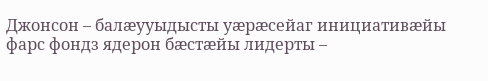Джонсон – балӕууыдысты уӕрӕсейаг инициативӕйы фарс фондз ядерон бӕстӕйы лидерты –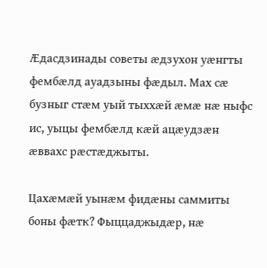Ӕдасдзинады советы ӕдзухон уӕнгты фембӕлд ауадзыны фӕдыл. Мах сӕ бузныг стӕм уый тыххӕй ӕмӕ нӕ ныфс ис, уыцы фембӕлд кӕй ацӕудзӕн ӕввахс рӕстӕджыты.

Цахӕмӕй уынӕм фидӕны саммиты боны фӕтк? Фыццаджыдӕр, нӕ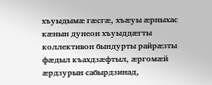хъуыдымӕ гӕсгӕ, хъӕуы ӕрныхас кӕнын дунеон хъуыддӕгты коллективон бындурты райрӕзты фӕдыл къахдзӕфтыл, ӕргомӕй ӕрдзурын сабырдзинад,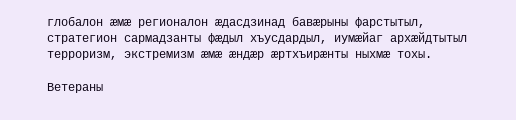глобалон ӕмӕ регионалон ӕдасдзинад бавӕрыны фарстытыл, стратегион сармадзанты фӕдыл хъусдардыл, иумӕйаг архӕйдтытыл терроризм, экстремизм ӕмӕ ӕндӕр ӕртхъирӕнты ныхмӕ тохы.

Ветераны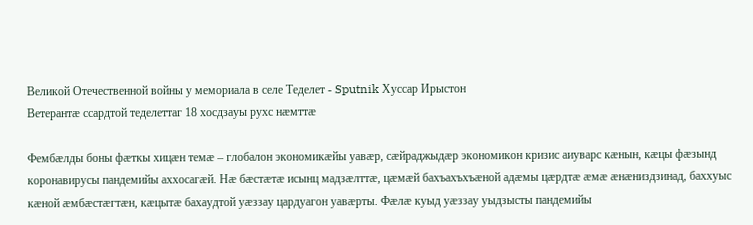Великой Отечественной войны у мемориала в селе Теделет - Sputnik Хуссар Ирыстон
Ветерантӕ ссардтой теделеттаг 18 хосдзауы рухс нӕмттӕ

Фембӕлды боны фӕткы хицӕн темӕ – глобалон экономикӕйы уавӕр, сӕйраджыдӕр экономикон кризис аиуварс кӕнын, кӕцы фӕзынд коронавирусы пандемийы аххосагӕй. Нӕ бӕстӕтӕ исынц мадзӕлттӕ, цӕмӕй бахъахъхъӕной адӕмы цӕрдтӕ ӕмӕ ӕнӕниздзинад, баххуыс кӕной ӕмбӕстӕгтӕн, кӕцытӕ бахаудтой уӕззау цардуагон уавӕрты. Фӕлӕ куыд уӕззау уыдзысты пандемийы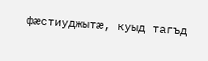фӕстиуджытӕ, куыд тагъд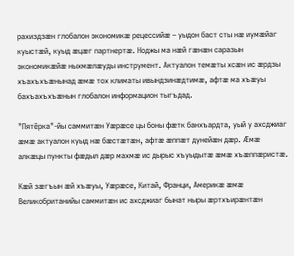рахиздзӕн глобалон экономикӕ рецессийӕ – уыдон баст сты нӕ иумӕйаг куыстӕй, куыд ӕцӕг партнертӕ. Ноджы ма нӕй гӕнӕн саразын экономикӕйӕ ныхмӕлӕуды инструмент. Актуалон темӕты хсӕн ис ӕрдзы хъахъхъӕнынад ӕмӕ тох климаты ивындзинӕдтимӕ, афтӕ ма хъӕуы бахъахъхъӕнын глобалон информацион тыгъдад.

"Пятёрка"-йы саммитӕн Уӕрӕсе цы боны фӕтк банхъардта, уый у ахсджиаг ӕмӕ актуалон куыд нӕ бӕстӕтӕн, афтӕ ӕппӕт дунейӕн дӕр. Ӕмӕ алкӕцы пункты фӕдыл дӕр махмӕ ис дырыс хъуыдытӕ ӕмӕ хъӕппӕристӕ.

Кӕй зӕгъын ӕй хъӕуы, Уӕрӕсе, Китай, Франци, Америкӕ ӕмӕ Великобританийы саммитӕн ис ахсджиаг бынат ныры ӕртхъирӕнтӕн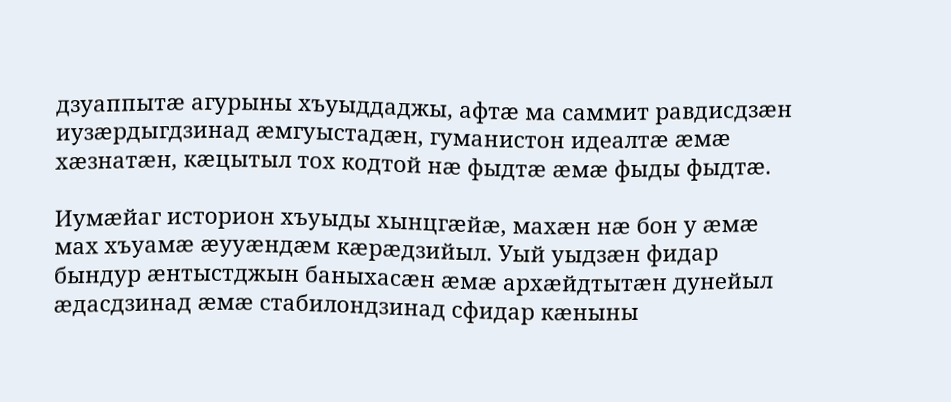дзуаппытӕ агурыны хъуыддаджы, афтӕ ма саммит равдисдзӕн иузӕрдыгдзинад ӕмгуыстадӕн, гуманистон идеалтӕ ӕмӕ хӕзнатӕн, кӕцытыл тох кодтой нӕ фыдтӕ ӕмӕ фыды фыдтӕ.

Иумӕйаг историон хъуыды хынцгӕйӕ, махӕн нӕ бон у ӕмӕ мах хъуамӕ ӕууӕндӕм кӕрӕдзийыл. Уый уыдзӕн фидар бындур ӕнтыстджын баныхасӕн ӕмӕ архӕйдтытӕн дунейыл ӕдасдзинад ӕмӕ стабилондзинад сфидар кӕныны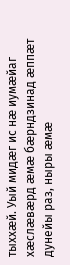тыххӕй. Уый мидӕг ис нӕ иумӕйаг хӕслӕвӕрд ӕмӕ бӕрндзинад ӕппӕт дунейы раз, ныры ӕмӕ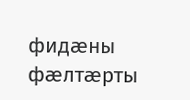фидӕны фӕлтӕрты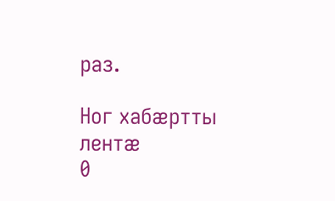раз.

Ног хабӕртты лентӕ
0